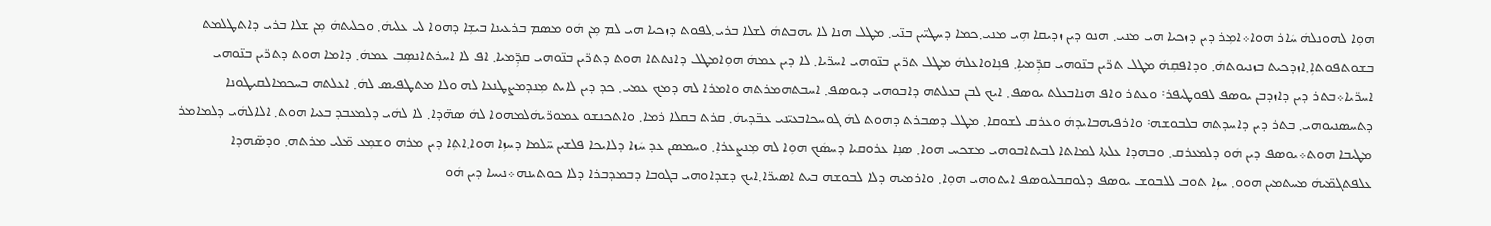ܗܘܼܐ ܠܗܘܢܠܗܿ ܚܿܐܪ ܗܘܐ܀ܐܡܼܪ ܕܝܢ ܕܙܟܝܐ ܗܝ ܡܢܝ܂ ܗܢܘ ܕܝܢ ܙܕܝܩܐ ܗܼܝ ܡܢܝ܂ܟܡܐ ܕܚܛܝ̈ܝܢ ܒܢ̈ܝ܂ ܡܛܠ ܗܢܐ ܠܐ ܝܗܒܬܗܿ ܠܫܠܐ ܒܪܝ܂ܠܦܘܬ ܕܙܟܝܐ ܗܝ ܠܡ ܡܼܢ ܗܿܘ ܡܣܡ ܒܪܥܝܢܐ ܒܝܫܼܐ ܕܗܘܐ ܠܝ ܥܠܝܗܿ܂ ܘܟܠܝܬܗܿ ܡܼܢ ܫܠܐ ܒܪܝ ܕܐܬܛܠܡܬ ܒܫܘܬܦܘܬܐܼ܂ܐܙܕܟܝܬ ܒܙܢܝܘܬܗܿ܂ ܘܕܐܦܩܼܗܿ ܡܛܠ ܬܪ̈ܝܢ ܒܢ̈ܘܗܝ ܩܕܼ̈ܡܝܐܼ܂ ܦܢܼܐܘܐܥܠܗܿ ܡܛܠ ܬܪ̈ܝܢ ܒܢ̈ܘܗܝ ܐܚܪ̈ܝܐ܂ ܠܐ ܕܝܢ ܥܡܗܿ ܗܘܼܐܡܛܠ ܕܐܢܬܬܐ ܗܘܬ ܕܬܪ̈ܝܢ ܒܢ̈ܘܗܝ ܩܕܼ̈ܡܝܐ܂ ܐܦ ܠܐ ܐܚܪܬܐܢܣܼܒ ܥܡܗܿ܂ ܕܐܡܐ ܗܘܬ ܕܬܪ̈ܝܢ ܒܢ̈ܘܗܝ ܐܚܪ̈ܝܐ܀ܒܬܪ ܕܝܢ ܕܐܙܕܒܢ ܝܘܣܦ ܠܦܘܛܝܦܪ܃ ܘܥܬܪ ܘܐܦ ܗܢܐܒܥܠܬ ܝܘܣܦ܂ ܐܝܟ ܠܒܢ ܒܥܠܬܗ ܕܐܒܘܗܝ ܕܝܘܣܦ܂ ܐܚܒܬܗܡܪܬܗ ܘܐܡܪܐ ܠܗ ܕܡܟ ܥܡܝ܂ ܟܕ ܕܝܢ ܠܐܝܬ ܡܼܢܕܡܨܛܢܥܐ ܠܗ ܘܠܐ ܡܬܛܦܝܣ ܠܗܿ܂ ܐܥܠܬܗ ܒܚܟܡܐܠܩܝܛܘܢܐ ܕܬܚܣܢܝܘܗܝ܂ ܒܬܪ ܕܝܢ ܕܐܚܕܬܗ ܒܠܒܘܫܗ܃ ܘܐܪܦܝܗܒܐܝܕܗܿ ܘܥܪܩ ܠܫܘܩܐ܂ ܡܛܠ ܕܣܒܪܬ ܕܗܘܬ ܠܗܿ ܓܘܚܟܐܒܥܝ̈ܢܝ ܥܒ̈ܕܝܗܿ܂ ܩܪܬ ܒܩܠܐ ܪܡܐ܂ ܘܐܬܟܢܫܘ ܥܡܘܪ̈ܝܗܿܠܡܗܘܐ ܠܗܿ ܣܗ̈ܕܐ܂ ܠܐ ܠܗܿܝ ܕܠܡܥܒܕ ܒܥܝܐ ܗܘܬ܂ ܐܠܐܠܗܿܝ ܕܠܡܐܡܪ ܡܛܝܒܐ ܗܘܬ܀ܝܘܣܦ ܕܝܢ ܗܿܘ ܕܠܡܥܪܩ܂ ܘܒܗܕܐ ܥܠܬܐ ܠܡܐܬܐ ܠܒܝܬܐܒܘܗܝ ܡܫܟܚ ܗܘܐ܂ ܣܢܼܐ ܥܪܘܩܝܐ ܕܚܣܿܟ ܗܘܼܐ ܠܗ ܡܼܢܨܥܪܐܼ܂ ܘܚܡܣܢ ܥܕ ܚܿܙܐ ܕܠܐܝܟܐ ܦܠܫܝܢ ܚ̈ܠܡܐ ܕܚܙܼܐ ܗܘܐ܂ܐܬܼܐ ܕܝܢ ܡܪܗ ܘܫܡܼܥ ܡ̈ܠܝ ܡܪܬܗ܂ ܘܕܣ̈ܗܕܐ ܥܠܦܬܓܡ̈ܝܗܿ ܡܚܬܡܝܢ ܗܘܘ܂ ܚܙܼܐ ܬܘܒ ܠܠܒܘܫ ܝܘܣܦ ܕܠܘܩܒܠܝܘܣܦ ܐܝܬܘܗܝ ܗܘܼܐ܂ ܘܐܪܡܝܗ ܕܠܐ ܠܒܘܫܗ ܒܝܬ ܐܣܝܪ̈ܐ܂ܐܝܟ ܕܫܕܐܘܗܝ ܒܓܘܒܐ ܕܒܡܕܒܪܐ ܕܠܐ ܟܘܬܝܢܗ܀ܢܝܚܐ ܕܝܢ ܗܿܘ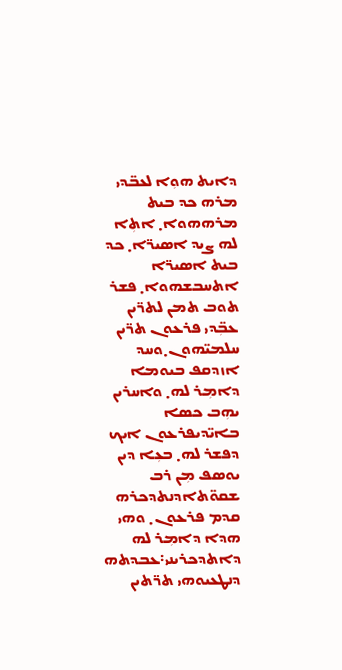ܕܐܝܬ ܗܘܼܐ ܠܥܒ̈ܕܝ ܡܪܗ ܟܕ ܒܝܬ ܡܪܗܗܘܐ܂ ܐܬܼܐ ܠܗ ܨܝܕ ܐܣܝܪ̈ܐ܂ ܟܕ ܒܝܬ ܐܣܝܪ̈ܐ ܐܬܚܒܫܗܘܐ܂ ܦܫܪ ܬܘܒ ܬܡܢ ܠܬܪ̈ܝܢ ܥܒܼ̈ܕܝ ܦܪܥܘܢ ܬܪ̈ܝܢ ܚܠܡܝ̈ܗܘܢ܂ܘܚܕ ܐܙܕܩܦ ܒܝܘܡܐ ܕܐܡܼܪ ܠܗ܂ ܘܐܚܪܝܢ ܝܗܼܒ ܟܣܐ ܒܐܝ̈ܕܝܦܪܥܘܢ ܐܝܟ ܕܦܫܪ ܠܗ܂ ܒܥܼܐ ܕܝܢ ܝܘܣܦ ܡܼܢ ܪܒ ܫܩܘ̈ܬܐܕܢܬܕܟܪܗ ܩܕܡ ܦܪܥܘܢ܂ ܘܗܝ ܗܕܐ ܕܐܡܼܪ ܠܗ ܕܐܬܕܟܪܝܢܝ܃ܥܒܕܬܗ ܕܢܛܥܝܘܗܝ ܬܪ̈ܬܝܢ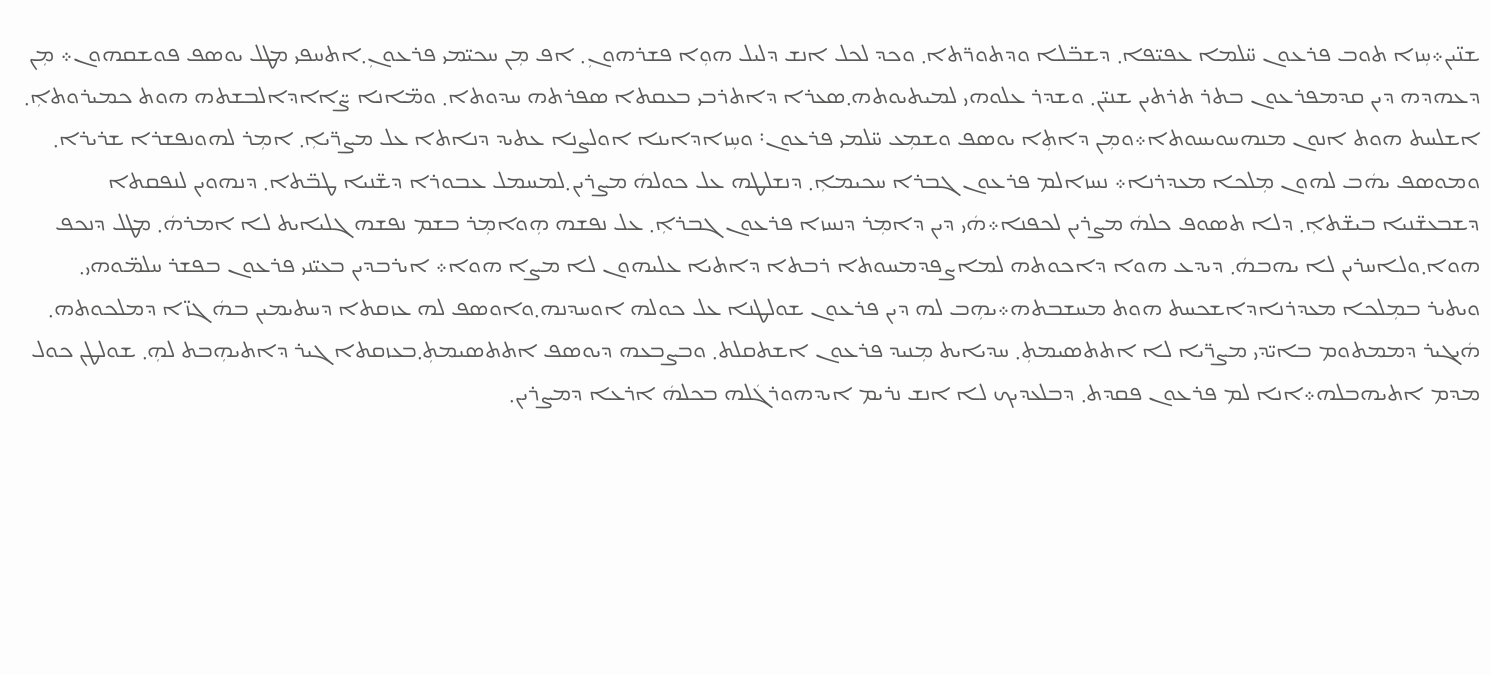ܫܢ̈ܝܢ܀ܚܼܙܐ ܬܘܒ ܦܪܥܘܢ ܚ̈ܠܡܐ ܥܦܝ̈ܦܐ܂ ܕܫܒ̈ܠܐ ܘܕܬܘܪ̈ܬܐ܂ ܘܟܕ ܠܟܠ ܐܢܫ ܕܠܝܠ ܗܘܼܐ ܦܫܪܗܘܢܼ܂ ܐܦ ܡܼܢ ܚܟܝ̈ܡܝ ܦܪܥܘܢܼ܂ܐܬܚܦܝ ܡܛܠ ܝܘܣܦ ܦܘܫܩܗܘܢ܀ ܡܼܢ ܕܥܗܕܗ ܕܝܢ ܩܕܡܦܪܥܘܢ ܒܬܪ ܬܪܬܝܢ ܫܢܝ̈ܢ܂ ܘܫܕܪ ܥܠܘܗܝ ܠܡܝܬܝܘܬܗ܂ܣܥܪܐ ܕܐܬܪܒܝ ܒܥܩܬܐ ܣܦܪܬܗ ܚܕܘܬܐ܂ ܘܡ̈ܐܢܐ ܨ̈ܐܐܕܐܠܒܫܬܗ ܗܘܬ ܟܡܝܪܘܬܐܼ܂ ܐܫܠܚܬ ܗܘܬ ܐܢܘܢ ܡܢܗܚܘܝܚܘܬܐ܀ܘܡܼܢ ܕܐܬܼܐ ܝܘܣܦ ܘܫܡܼܥ ܚ̈ܠܡܝ ܦܪܥܘܢ܃ ܘܚܼܙܐܕܐܝܢܐ ܐܘܠܨܢܐ ܥܬܝܕ ܕܢܐܬܐ ܥܠ ܡܨܪ̈ܝܐܼ܂ ܐܡܼܪ ܠܗܘܢܦܫܪܐ ܫܪܝܪܐ܂ ܘܡܘܣܦ ܝܗܿܒ ܠܗܘܢ ܡܼܠܟܐ ܡܥܕܪܢܐ܀ ܢܚܙܐܠܡ ܦܪܥܘܢ ܓܒܪܐ ܚܟܝܡܐܼ܂ ܕܢܫܠܛܗ ܥܠ ܟܘܠܗܿ ܡܨܪܝܢ܂ܠܡܚܡܠ ܥܒܘܪܐ ܕܫ̈ܢܝܐ ܛܒ̈ܬܐ܂ ܕܢܗܘܝܢ ܠܢܦܩܬܐ ܕܫܒܥܫ̈ܢܝܐ ܒܝܫ̈ܬܐܼ܂ ܕܠܐ ܬܣܘܦ ܟܠܗܿ ܡܨܪܝܢ ܠܟܦܢܐ܀ܗܿܝ ܕܝܢ ܕܐܡܼܪ ܕܢܚܙܐ ܦܪܥܘܢ ܓܒܪܐܼ܂ ܥܠ ܢܦܫܗ ܗܼܘܐܡܼܪ ܒܫܡ ܢܦܫܗ ܓܠܝܐܝܬ ܠܐ ܐܡܪܗܿ܂ ܡܛܠ ܕܢܟܦ ܗܘܐ܂ܘܠܐܚܪܝܢ ܠܐ ܝܗܒܗܿ܂ ܕܝܕܥ ܗܘܐ ܕܐܟܘܬܗ ܠܡܐܨܦܕܡܚܘܬܐ ܪܒܬܐ ܕܐܬܝܐ ܥܠܝܗܘܢ ܠܐ ܡܨܐ ܗܘܐ܀ ܐܝܪܒܕܝܢ ܒܥܝ̈ܢܝ ܦܪܥܘܢ ܒܦܫܪ ܚܠܡ̈ܘܗܝ܂ ܘܝܬܝܪ ܒܡܼܠܟܐ ܡܥܕܪܢܐܕܐܫܟܚܬ ܗܘܬ ܡܚܫܒܬܗ܀ܝܗܼܒ ܠܗ ܕܝܢ ܦܪܥܘܢ ܫܘܠܛܢܐ ܥܠ ܟܘܠܗ ܐܘܚܕܢܗ܂ܘܐܘܣܦ ܠܗ ܥܙܩܬܐ ܕܚܬܝܡܝܢ ܒܗܿ ܓܙ̈ܐ ܕܡܠܟܘܬܗ܂ ܗܿܝܓܝܪ ܕܡܡܬܘܡ ܒܐܝ̈ܕܝ ܡܨܪ̈ܝܐ ܠܐ ܐܬܬܣܝܡܬܼ܂ ܚܕܝܐܝܬ ܡܼܢܝܕ ܦܪܥܘܢ ܐܫܬܩܠܬ܂ ܘܒܨܒܥܗ ܕܝܘܣܦ ܐܬܬܣܝܡܬܼ܂ܒܥܙܩܬܐ ܓܝܪ ܕܐܬܝܗܼܒܬ ܠܗܼ܂ ܫܘܠܛܢ ܟܘܠ ܡܕܡ ܐܬܝܗܒܠܗ܀ܐܢܐ ܠܡ ܦܪܥܘܢ ܦܩܕܬ܂ ܕܒܠܥܕܝܟ ܠܐ ܐܢܫ ܢܪܝܡ ܐܝܕܗܘܪܓܿܠܗ ܒܟܠܗܿ ܐܪܥܐ ܕܡܨܪܝܢ܂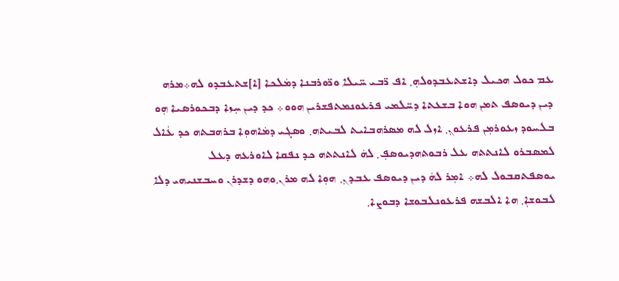ܥܡ ܟܘܠ ܗܟܝܠ ܕܐܫܬܥܒܕܘܠܗܼ܂ ܐܦ ܪ̈ܒܝ ܚ̈ܝܠܐ ܘܪ̈ܘܪܒܢܐ ܕܡܿܠܟܐ ‍[ܐ‍]ܫܬܥܒܕܘ ܠܗ܀ܡܪܗ ܕܝܢ ܕܝܘܣܦ ܬܡܢ ܗܘܐ ܒܫܥܬܐ ܕܚ̈ܠܡܝ ܦܪܥܘܢܡܬܦܫܪܝܢ ܗܘܘ܀ ܟܕ ܕܝܢ ܚܼܙܐ ܕܒܟܘܪܣܝܐ ܗܼܘ ܒܠܚܘܕ ܙܥܘܪܡܼܢ ܦܪܥܘܢܼ܂ ܐܙܠ ܠܗ ܡܣܪܗܒܐܝܬ ܠܒܝܬܗ܂ ܘܣܓܝ ܕܡܿܐܗܘܼܐ ܒܪܗܒܬܗ ܟܕ ܥܿܐܠ ܠܡܣܒܪܘ ܠܐܢܬܬܗ ܥܠ ܪܒܘܬܗܕܝܘܣܦܼ܂ ܠܗܿ ܠܐܢܬܬܗ ܟܕ ܢܦܩܐ ܠܐܘܪܥܗ ܕܥܠ ܝܘܣܦܬܩܒܘܠ ܠܗ܀ ܐܡܼܪ ܠܗܿ ܕܝܢ ܕܝܘܣܦ ܥܒܕܢܼ܂ ܗܘܼܐ ܠܗ ܡܪܢ܂ܘܗܘ ܕܫܕܪܢ ܘܚܒܫܢܝܗܝ ܕܠܐ ܠܒܘܫܐܼ܂ ܗܐ ܐܠܒܫܗ ܦܪܥܘܢܠܒܘܫܐ ܕܒܘܨܐ܂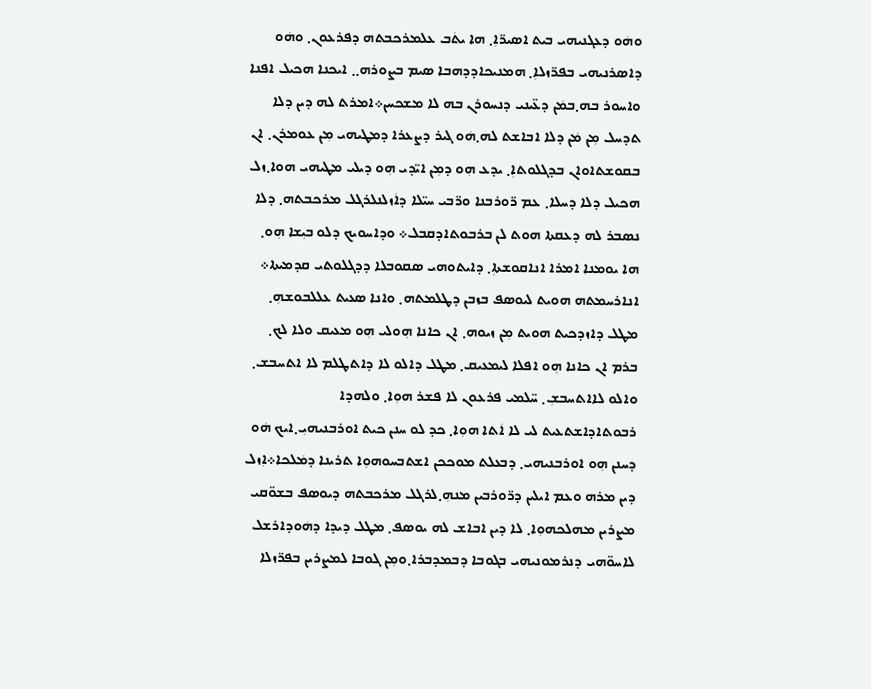ܘܗܿܘ ܕܥܓܢܝܗܝ ܒܝܬ ܐܣܝܪ̈ܐܼ܂ ܗܐ ܝܬܿܒ ܥܠܡܪܟܒܬܗ ܕܦܪܥܘܢ܂ ܘܗܿܘ ܕܐܣܪܢܝܗܝ ܒܦܪ̈ܙܠܐܼ܂ ܗܡܢܝܟܐܕܕܗܒܐ ܣܝܡ ܒܨܘܪܗ܂܂ ܐܝܟܢܐ ܗܟܝܠ ܐܦܢܐ ܘܐܚܘܪ ܒܗ܂ܒܡܿܢ ܕܥ̈ܝܢܝ ܕܢܚܘܪܢ ܒܗ ܠܐ ܡܫܟܚܢ܀ܐܡܪܬ ܠܗ ܕܝܢ ܕܠܐ ܬܕܚܠ ܡܼܢ ܡܿܢ ܕܠܐ ܐܒܐܫܬ ܠܗ܂ܗܿܘ ܓܝܪ ܕܨܥܪܐ ܕܡܛܝܗܝ ܡܼܢ ܥܘܡܪܢ܂ ܐܢ ܒܩܘܫܬܐܘܐܢ ܒܕܓܠܘܬܐܼ܂ ܝܕܥ ܗܼܘ ܕܡܼܢ ܐܝ̈ܕܝ ܗܼܘ ܕܝܠܝ ܡܛܝܗܝ ܗܘܐ܂ܙܠ ܗܟܝܠ ܕܠܐ ܕܚܠܐ܂ ܥܡ ܪ̈ܘܪܒܢܐ ܘܪ̈ܒܝ ܚܝ̈ܠܐ ܕܐܿܙܠܢܠܪܓܠ ܡܪܟܒܬܗ܂ ܕܠܐ ܢܣܒܪ ܠܗ ܕܥܩܬܐ ܗܘܬ ܠܢ ܒܪܒܘܬܐܕܩܒܠ܀ ܘܕܐܚܘܝܟ ܕܠܘ ܒܝܼܫܐ ܗܼܘ܂ ܗܐ ܝܘܡܢܐ ܐܡܪܐ ܐܢܐܩܘܫܬܐܼ܂ ܕܐܝܬܘܗܝ ܣܩܘܒܠܐ ܕܕܓܠܘܬܝ ܩܕܡܝܬܐ܀ ܐܢܐܪܚܡܬܗ ܗܘܝܬ ܠܝܘܣܦ ܒܙܒܢ ܕܛܠܡܬܗ܂ ܘܐܢܐ ܣܥܝܬ ܥܠܠܒܘܫܗܼ܂ ܡܛܠ ܕܐܙܕܟܝܬ ܗܘܝܬ ܡܼܢ ܙܝܘܗ܂ ܐܢ ܟܐܢܐ ܗܼܘܠܝ ܗܼܘ ܡܥܝܩ ܘܠܐ ܠܟ܂ ܒܪܡ ܐܢ ܟܐܢܐ ܗܼܘ ܐܦܠܐ ܠܝܡܥܝܩ܂ ܡܛܠ ܕܐܠܘ ܠܐ ܕܐܬܛܠܡ ܠܐ ܐܬܚܒܫ܂ ܘܐܠܘ ܠܐܐܬܚܒܫܼ܂ ܚ̈ܠܡܝ ܦܪܥܘܢ ܠܐ ܦܫܪ ܗܘܼܐ܂ ܘܠܗܕܐ ܪܒܘܬܐܕܐܫܬܥܝܬ ܠܝ ܠܐ ܐܿܬܐ ܗܘܼܐ܂ ܟܕ ܠܘ ܚܢܢ ܟܝܬ ܐܘܪܒܢܝܗܝܼ܂ܐܝܟ ܗܿܘ ܕܚܢܢ ܗܼܘ ܐܘܪܒܢܝܗܝ܂ ܕܒܥܠܬ ܡܘܟܟܢ ܐܫܬܒܚܘܗܘܼܐ ܬܪܝܢܐ ܕܡܿܠܟܐ܀ܐܼܙܠ ܕܝܢ ܡܪܗ ܘܥܡ ܐܝܠܝܢ ܕܪ̈ܘܪܒܝܢ ܡܢܗܼ܂ܠܪܓܠ ܡܪܟܒܬܗ ܕܝܘܣܦ ܒܫܘ̈ܩܝ ܡܨܪܝܢ ܡܗܠܟܗܘܼܐ܂ ܠܐ ܕܝܢ ܐܒܐܫ ܠܗ ܝܘܣܦ܂ ܡܛܠ ܕܝܕܐ ܕܗܿܘܕܐܪܫܠ ܠܐܚܘ̈ܗܝ ܕܢܪܡܘܢܝܗܝ ܒܓܘܒܐ ܕܒܡܕܒܪܐ܂ܘܡܼܢ ܓܘܒܐ ܠܡܨܪܝܢ ܒܦܪ̈ܙܠܐ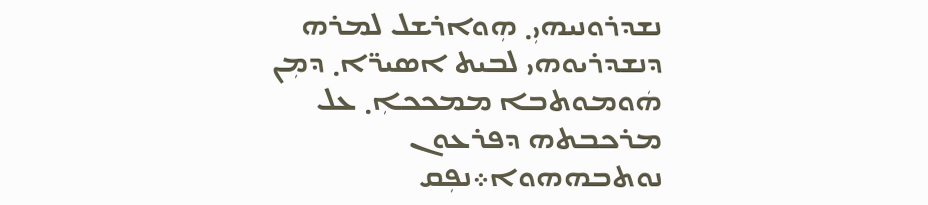ܢܫܕܪܘܢܝܗܝܼ܂ ܗܼܘܐܪܫܠ ܠܡܪܗ ܕܢܫܕܪܝܘܗܝ ܠܒܝܬ ܐܣܝܪ̈ܐ܂ ܕܡܼܢ ܗܿܘܡܘܬܒܐ ܡܡܟܟܐܼ܂ ܥܠ ܡܪܟܒܬܗ ܕܦܪܥܘܢ ܢܘܬܒܗܗܘܐ܀ܢܦܼܩ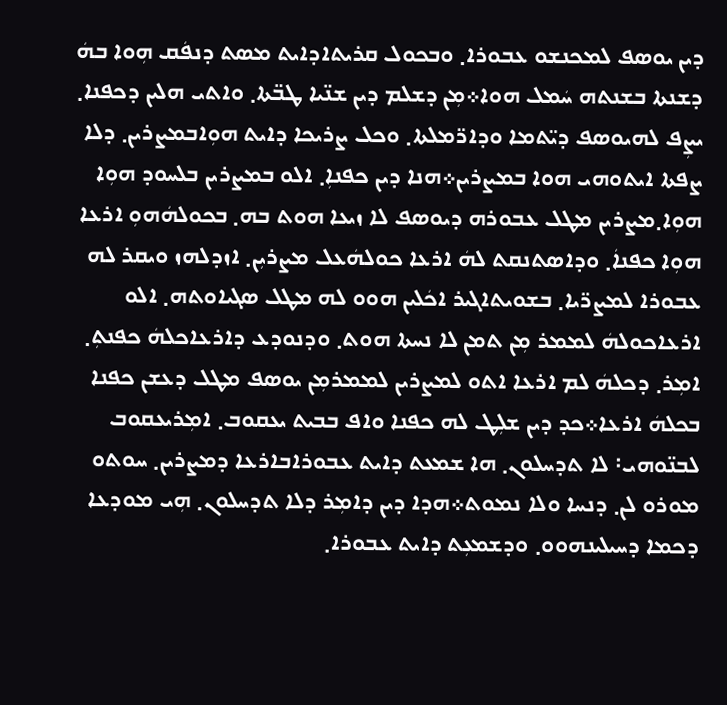ܕܝܢ ܝܘܣܦ ܠܡܟܢܫܘ ܥܒܘܪܐ܂ ܘܒܟܘܠ ܩܪܝܬܐܕܐܝܬ ܡܣܬ ܕܢܦܿܩ ܗܼܘܐ ܒܗܿ ܕܫܢܬܐ ܒܫܢܬܗ ܚܿܡܠ ܗܘܐ܀ܡܼܢ ܕܫܠܡ ܕܝܢ ܫܢ̈ܝܐ ܛܒ̈ܬܐ܂ ܘܐܬܝ ܗܠܝܢ ܕܟܦܢܐ܂ ܝܨܼܦ ܠܗܝܘܣܦ ܕܝ̈ܬܡܐ ܘܕܐܪ̈ܡܠܬܐ܂ ܘܟܠ ܨܪܝܟܐ ܕܐܝܬ ܗܘܼܐܒܡܨܪܝܢ܂ ܕܠܐ ܨܦܬܐ ܐܝܬܘܗܝ ܗܘܐ ܒܡܨܪܝܢ܀ܗܢܐ ܕܝܢ ܟܦܢܐܼ܂ ܐܠܘ ܒܡܨܪܝܢ ܒܠܚܘܕ ܗܘܼܐ ܗܘܼܐ܂ܡܨܪܝܢ ܡܛܠ ܥܒܘܪܗ ܕܝܘܣܦ ܠܐ ܙܝܥܐ ܗܘܬ ܒܗ܂ ܒܟܘܠܗܿܗܘܼ ܐܪܥܐ ܗܘܼܐ ܟܦܢܐܿ܂ ܘܕܐܣܬܢܩܬ ܠܗܿ ܐܪܥܐ ܟܘܠܗܿܥܠ ܡܨܪܝܼܢ܂ ܐܙܕܠܗܙ ܘܝܩܪ ܠܗ ܥܒܘܪܐ ܠܡܨܪ̈ܝܐ܂ ܒܫܘܝܬܐܓܝܪ ܐܟܿܠܝܢ ܗܘܘ ܠܗ ܡܛܠ ܣܓܝܐܘܬܗ܂ ܐܠܘ ܐܪܥܐܟܘܠܗܿ ܠܡܡܪ ܡܼܢ ܬܡܢ ܠܐ ܢܚܬܐ ܗܘܬ܂ ܘܕܢܘܕܥ ܕܐܪܥܐܟܠܗܿ ܟܦܢܬܼ܂ ܐܡܼܪ܂ ܕܟܠܗܿ ܠܡ ܐܪܥܐ ܐܬܘ ܠܡܨܪܝܢ ܠܡܡܪܡܼܢ ܝܘܣܦ ܡܛܠ ܕܥܫܢ ܟܦܢܐ ܒܟܠܗܿ ܐܪܥܐ܀ܟܕ ܕܝܢ ܫܠܼܛ ܠܗ ܟܦܢܐ ܘܐܦ ܒܒܝܬ ܝܥܩܘܒ܂ ܐܡܼܪܝܥܩܘܒ ܠܒܢ̈ܘܗܝ܃ ܠܐ ܬܕܚܠܘܢ܂ ܗܐ ܫܡܥܬ ܕܐܝܬ ܥܒܘܪܐܒܐܪܥܐ ܕܡܨܪܝܢ܂ ܚܘܬܘ ܡܘܪܘ ܠܢ܂ ܕܢܚܐ ܘܠܐ ܢܡܘܬ܀ܗܕܐ ܕܝܢ ܕܐܡܼܪ ܕܠܐ ܬܕܚܠܘܢ܂ ܗܼܝ ܡܘܕܥܐ ܕܟܡܐ ܕܚܝܠܝܢܗܘܘ܂ ܘܕܫܡܥܼܬ ܕܐܝܬ ܥܒܘܪܐ܂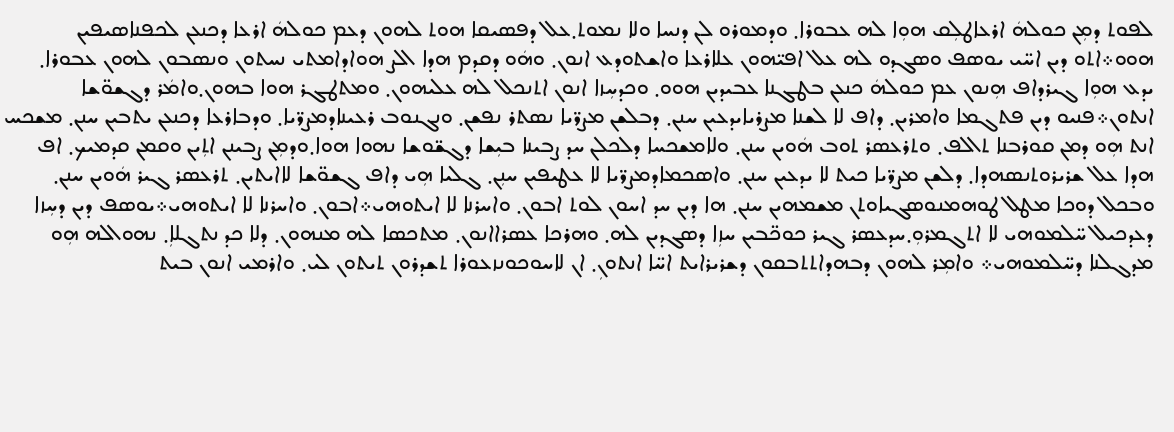ܠܦܘܬ ܕܡܼܢ ܟܘܠܗܿ ܐܪܥܐܛܠܼܩ ܗܘܼܐ ܠܗ ܥܒܘܪܐ܂ ܘܕܡܘܪܘ ܠܢ ܕܢܚܐ ܘܠܐ ܢܡܘܬ܂ܥܠ ܕܦܣܝܩܐ ܗܘܬ ܠܗܘܢ ܕܥܡ ܟܘܠܗܿ ܐܪܥܐ ܕܟܢܥܢ ܠܟܦܢܐܣܝܦܝܢ ܗܘܘ܀ܐܬܘ ܕܝܢ ܐܚ̈ܝ ܝܘܣܦ ܘܣܓܕܘ ܠܗ ܥܠ ܐܦܝ̈ܗܘܢ ܥܠܐܪܥܐ ܘܐܫܬܘܕܥ ܐܢܘܢ܂ ܘܗܿܘ ܕܩܕܡ ܗܕܐ ܐܠܨ ܗܘܐܕܐܡܬܝ ܢܚܬܘܢ ܘܢܣܒܘܢ ܠܗܘܢ ܥܒܘܪܐ܂ ܝܕܥ ܗܘܼܐ ܓܝܪܕܐܦ ܗܼܢܘܢ ܥܡ ܟܘܠܗܿ ܟܢܥܢ ܒܛܓܢܐ ܥܒܝܕܝܢ ܗܘܘ܂ ܘܟܕܚܼܙܐ ܐܢܘܢ ܐܬܢܟܠ ܠܗ ܥܠܝܗܘܢ܂ ܘܡܬܛܓܪ ܗܘܐ ܒܗܘܢ܂ܘܐܡܿܪ ܕܓܫܘ̈ܫܐ ܐܢܬܘܢ܀ܦܢܝܘ ܕܝܢ ܦܬܓܡܐ ܘܐܡܪܝܢ܂ ܕܐܦ ܠܐ ܠܫܢܐ ܡܨܪܝܐܝܕܥܝܢ ܚܢܢ܂ ܕܒܠܫܢ ܡܨܪ̈ܝܐ ܢܣܬܪ ܢܦܫܢ܂ ܘܢܓܢܘܒ ܪܥܝܢܐܕܡܨܪ̈ܝܐ܂ ܘܕܒܐܪܥܐ ܕܟܢܥܢ ܝܬܒܝܢ ܚܢܢ܂ ܡܫܟܚ ܐܢܬ ܗܼܘ ܕܡܢ ܩܘܪܒܢܐ ܬܐܠܦ܂ ܘܬܪܥܣܪ ܬܘܒ ܗܿܘܝܢ ܚܢܢ܂ ܘܠܐܡܫܟܚܐ ܕܠܟܠܢ ܚܕ ܨܒܝܢܐ ܒܝܼܫܐ ܕܓܫ̈ܘܫܐ ܢܗܘܐ ܗܘܐ܂ܘܕܡܼܢ ܨܒܝܢܢ ܐܬܼܝܢ ܘܩܡܢ ܩܕܡܝܟ܂ ܐܦ ܗܕܐ ܥܠ ܫܪܝܪܘܬܢܣܗܕܐ܂ ܕܠܫܢ ܡܨܪ̈ܝܐ ܟܝܬ ܠܐ ܝܕܥܝܢ ܚܢܢ܂ ܘܐܣܟܡܐܕܡܨܪ̈ܝܐ ܠܐ ܥܛܝܦܝܢ ܚܢܼܢ܂ ܓܠܝܐ ܗܼܝ ܕܐܦ ܓܫܘ̈ܫܐ ܠܐܐܝܬܝܢ܂ ܬܪܥܣܪ ܓܝܪ ܗܿܘܝܢ ܚܢܢ܂ ܘܒܟܠ ܕܘܟܐ ܡܛܠ ܛܘܗܡܢܘܣܓܝܐܘܬܢ ܡܫܡܗܝܢ ܚܢܢ܂ ܗܐ ܕܝܢ ܚܕ ܐܚܘܢ ܠܘܬ ܐܒܘܢ܂ ܘܐܚܪܢܐ ܠܐ ܐܝܬܘܗܝ܀ܐܒܘܢ܂ ܘܐܚܪܢܐ ܠܐ ܐܝܬܘܗܝ܀ܝܘܣܦ ܕܝܢ ܕܚܼܙܐ ܕܥܕܟܝܠ ܚ̈ܠܡܘܗܝ ܠܐ ܐܬܓܡܪܘܼ܂ܚܕܥܣܪ ܓܝܪ ܟܘܟ̈ܒܝܢ ܚܙܼܐ ܕܣܓܕܝܢ ܠܗ܂ ܘܗܪܟܐ ܥܣܪܐܐܢܘܢ܂ ܡܬܟܣܐ ܠܗ ܡܢܗܘܢ܂ ܕܠܐ ܟܕ ܢܬܓܠܐܼ܂ ܢܗܘܐܠܗ ܗܼܘ ܡܕܓܠܢܐ ܕܚ̈ܠܡܘܗܝ܀ ܘܐܡܼܪ ܠܗܘܢ ܕܒܗܕܐܬܬܒܩܘܢ ܕܫܪܝܪܐܝܬ ܐܚ̈ܐ ܐܢܬܘܢܼ܂ ܐܢ ܠܐܚܘܟܘܢܙܥܘܪܐ ܬܫܕܪܘܢ ܬܝܬܘܢ ܠܝ܂ ܘܐܪܡܝ ܐܢܘܢ ܒܝܬ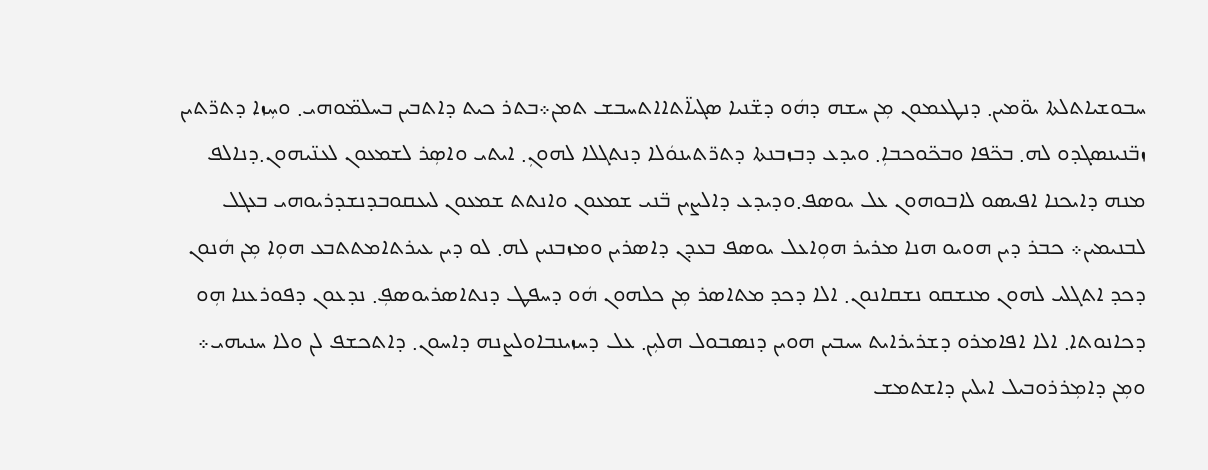ܚܒܘܫܝܐܬܠܬܐ ܝܘ̈ܡܝܢ܂ ܕܢܛܥܡܘܢ ܡܼܢ ܚܫܗ ܕܗܿܘ ܕܫ̈ܢܝܐ ܣܓܝܐ̈ܬܐܐܬܚܒܫ ܬܡܢ܀ܒܬܪ ܟܝܬ ܕܐܬܒܝܢ ܒܚܠܡ̈ܘܗܝ܂ ܘܚܼܙܐ ܕܬܪ̈ܬܝܢ ܙܒ̈ܢܝܢܣܓܕܘ ܠܗ܂ ܒܟ̈ܦܐ ܘܒܟ̈ܘܟܒܐܼ܂ ܘܝܕܥ ܕܒܙܒܢܬܐ ܕܬܪ̈ܬܝܢܘܿܠܐ ܕܢܬܓܠܐ ܠܗܘܢܼ܂ ܐܝܬܝ ܘܐܣܼܪ ܠܫܡܥܘܢ ܠܥܢ̈ܝܗܘܢ܂ܕܢܐܠܦ ܡܢܗ ܕܐܝܟܢܐ ܐܦܝܣܘ ܠܐܒܘܗܘܢ ܥܠ ܝܘܣܦ܂ܘܕܝܕܥ ܕܐܠܨܝܢ ܒ̈ܢܝ ܫܡܥܘܢ ܘܐܢܬܬ ܫܡܥܘܢ ܠܝܥܩܘܒܕܢܫܕܪܝܘܗܝ ܒܥܓܠ ܠܒܢܝܡܝܢ܀ ܟܒܪ ܕܝܢ ܗܘܝܘ ܗܢܐ ܡܪܝܪ ܗܘܼܐܥܠ ܝܘܣܦ ܒܥܕܢ ܕܐܣܪܝܢ ܘܡܙܒܢܝܢ ܠܗ܂ ܠܘ ܕܝܢ ܥܝܪܬܐܡܬܬܒܥ ܗܘܼܐ ܡܼܢ ܗܿܢܘܢ ܕܟܕ ܐܬܓܠܝ ܠܗܘܢ ܡܢܫܩܘ ܢܫܩܐܢܘܢ܂ ܐܠܐ ܕܟܕ ܡܬܐܣܪ ܡܼܢ ܟܠܗܘܢ ܗܿܘ ܕܚܦܛ ܕܢܬܐܣܪܝܘܣܦܼ܂ ܢܕܥܘܢ ܕܦܘܪܥܢܐ ܗܼܘ ܕܟܐܢܘܬܐ܂ ܐܠܐ ܐܦܐܡܪܘ ܕܫܪܝܪܐܝܬ ܚܝܒܝܢ ܗܘܝܢ ܕܢܣܒܘܠ ܗܠܝܼܢ܂ ܥܠ ܕܚܙܝܢܒܐܘܠܨܢܗ ܕܐܚܘܢ܂ ܕܐܬܟܫܦ ܠܢ ܘܠܐ ܚܢܝܗܝ܀ ܘܡܼܢ ܕܐܡܼܪܪܘܒܝܠ ܐܝܠܝܢ ܕܐܫܬܡܫ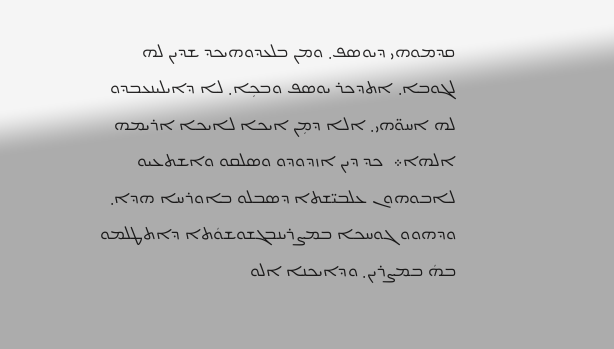ܩܕܡܘܗܝ ܕܝܘܣܦ܂ ܘܡܢ ܒܠܥܕܘܗܝܟܕ ܫܕܝܢ ܠܗ ܠܓܘܒܐ܂ ܐܬܕܟܪ ܝܘܣܦ ܘܒܟܼܐ܂ ܠܐ ܕܐܝܠܝܢܥܒܕܘ ܠܗ ܐܚܘ̈ܗܝ܂ ܐܠܐ ܕܡܼܢ ܐܝܟܐ ܠܐܝܟܐ ܐܪܝܡܗ ܐܠܗܐ܀  ܟܕ ܕܝܢ ܐܙܕܘܕܘ ܘܣܠܩܘ ܘܐܫܬܥܝܘ ܠܐܒܘܗܘܢ ܥܠܒܝ̈ܫܬܐ ܕܣܒܠܘ ܒܐܘܪܚܐ ܗܕܐ܂ ܘܕܗܘܘ ܓܘܚܟܐ ܒܡܨܪܝܢܒܓܫܘܫܘܿܬܐ ܕܐܬܛܠܡܘ ܒܗܿ ܒܡܨܪܝܢ܂ ܘܕܐܝܟܢܐ ܐܠܘ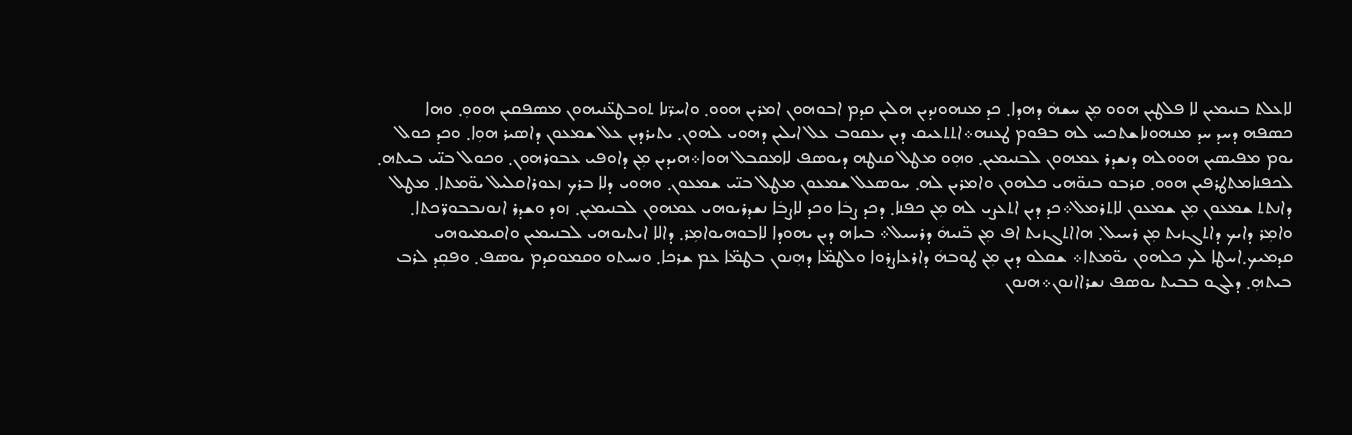ܠܐܥܠܬ ܒܢܝܡܝܢ ܠܐ ܦܠܛܝܢ ܗܘܘ ܡܼܢ ܚܫܗܿ ܕܗܕܐ܂ ܟܕ ܡܢܗܘܢܕܝܢ ܗܠܝܢ ܩܕܡ ܐܒܘܗܘܢ ܐܡܪܝܢ ܗܘܘ܂ ܘܐܚܪ̈ܢܐ ܬܘܒܛܥ̈ܢܝܗܘܢ ܡܣܦܩܝܢ ܗܘܘܼ܂ ܘܗܐ ܟܣܦܗ ܕܚܕ ܚܕ ܡܢܗܘܢܐܫܬܟܚ ܠܗ ܒܦܘܡ ܛܥܢܗ܀ܐܬܬܥܝܩ ܕܝܢ ܝܥܩܘܒ ܥܠ ܐܝܠܝܢ ܕܗܘܝ ܠܗܘܢ܂ ܝܬܝܪܕܝܢ ܥܠ ܫܡܥܘܢ ܕܐܣܝܪ ܗܘܼܐ܂ ܘܟܕ ܟܘܠ ܝܘܡ ܡܦܝܣܝܢ ܗܘܘܠܗ ܕܢܫܕܪ ܥܡܗܘܢ ܠܒܢܝܡܝܢ܂ ܘܗܼܘ ܡܛܠ ܩܢܛܗ ܕܝܘܣܦ ܠܐܡܩܒܠ ܗܘܐ܀ܗܝܕܝܢ ܡܼܢ ܕܐܘܦܝ ܥܒܘܪܗܘܢ܂ ܘܟܘܠ ܒܢ̈ܝ ܒܝܬܗ܂ ܠܟܦܢܐܡܬܛܪܦܝܢ ܗܘܘ܂ ܩܪܒܘ ܒܢܘ̈ܗܝ ܟܠܗܘܢ ܘܐܡܪܝܢ ܠܗ܂ ܚܘܣܥܠ ܫܡܥܘܢ ܡܛܠ ܒܢ̈ܝ ܫܡܥܘܢ܂ ܘܗܘܝ ܕܠܐ ܒܪܟ ܙܥܘܪܐܩܠܝܠ ܝܘ̈ܡܬܐ܂ ܡܛܠ ܕܐܢܬܬ ܫܡܥܘܢ ܡܼܢ ܫܡܥܘܢ ܠܐܬܪܡܠ܀ܟܕ ܕܝܢ ܐܬܥܨܝ ܠܗ ܡܼܢ ܟܦܢܐ܂ ܕܟܕ ܨܒܿܐ ܘܟܕ ܠܐܨܒܿܐ ܢܫܕܪܝܘܗܝ ܥܡܗܘܢ ܠܒܢܝܡܝܼܢ܂ ܙܘܕ ܘܫܕܪ ܐܢܘܢܒܒܘܪ̈ܟܬܐ܂ ܘܐܡܼܪ ܕܐܝܟ ܕܐܬܓܙܝܬ ܡܼܢ ܪܚܝܠ܂ ܗܐܐܬܓܙܝܬ ܐܦ ܡܼܢ ܒ̈ܢܝܗܿ ܕܪܚܝܠ܀ ܒܝܐܗ ܕܝܢ ܝܗܘܕܐ ܠܐܒܘܗܝܘܐܡܼܪ܂ ܕܐܠܐ ܐܝܬܝܘܗܝ ܠܒܢܝܡܝܢ ܘܐܩܝܡܝܘܗܝ ܩܕܡܝܟ܂ܐܚܛܐ ܠܟ ܟܠܗܘܢ ܝܘ̈ܡܬܐ܀ ܫܩܠܘ ܕܝܢ ܡܼܢ ܛܘܒܗܿ ܕܐܪܥܐܨܪܘܐ ܘܠܛܡ̈ܐ ܕܗܼܢܘܢ ܒܛܡ̈ܐ ܥܡ ܫܪܟܐ܂ ܘܢܚܬܘ ܘܩܡܘܩܕܡ ܝܘܣܦ܂ ܘܦܩܼܕ ܠܪܒ ܒܝܬܗܼ܂ ܕܠܓܘ ܒܒܝܬ ܝܘܣܦ ܢܫܪܐܐܢܘܢ܀ܗܢܘܢ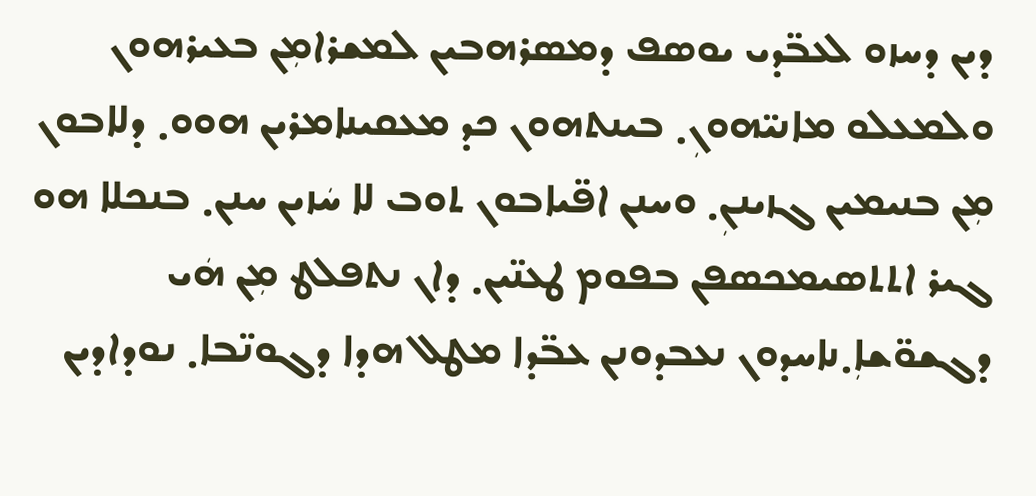ܕܝܢ ܕܚܙܘ ܠܥܒ̈ܕܝ ܝܘܣܦ ܕܡܣܪܗܒܝܢ ܠܡܫܪܐܡܼܢ ܒܥܝܪܗܘܢ ܘܠܡܥܠܘ ܡܐܢܝ̈ܗܘܢܼ܂ ܒܝܢܬܗܘܢ ܟܕ ܡܥܩܝܢܐܡܪܝܢ ܗܘܘ܂ ܕܠܐܒܘܢ ܡܼܢ ܒܢܝܡܝܢ ܓܙܝܢܢܼ܂ ܘܚܢܢ ܐܦ̈ܝܐܒܘܢ ܬܘܒ ܠܐ ܚܿܙܝܢ ܚܢܢ܂ ܒܢܟܠܐ ܗܘ ܓܝܪ ܐܬܬܣܝܡܟܣܦܢ ܒܦܘܡ ܛܥܢ̈ܝܢ܂ ܕܐܢ ܢܬܦܠܛ ܡܼܢ ܗܿܝ ܕܓܫܘ̈ܫܐܼ܂ܢܐܚܕܘܢ ܢܥܒܕܘܢܢ ܥܒ̈ܕܐ ܡܛܠ ܗܕܐ ܕܓܘܢ̈ܒܐ܂ ܢܘܕܐܕܝܢ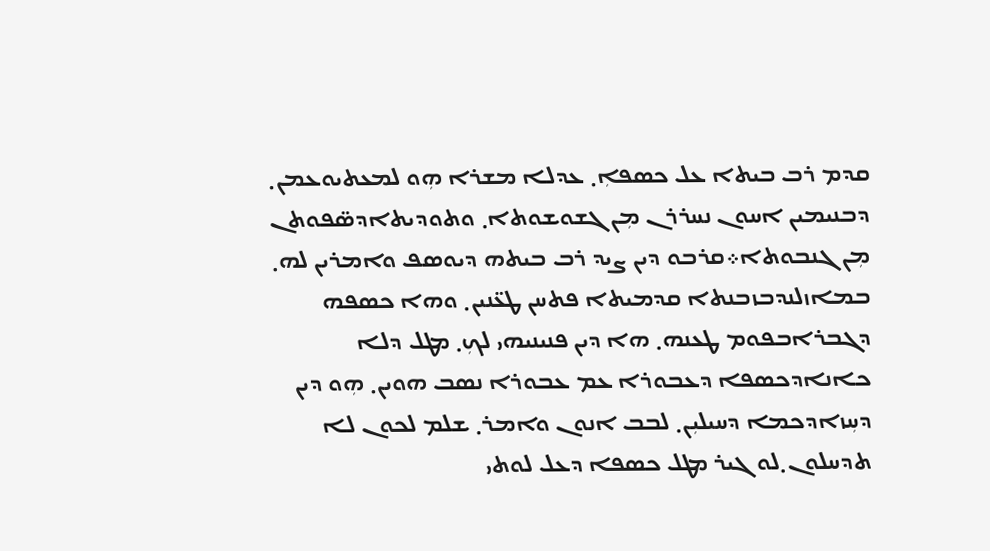ܩܕܡ ܪܒ ܒܝܬܐ ܥܠ ܟܣܦܐܼ܂ ܥܕܠܐ ܡܫܪܐ ܗܼܘ ܠܡܥܬܝܘܥܡܢ܂ ܕܒܢܝܡܝܢ ܐܚܘܢ ܢܚܪܪܢ ܡܼܢ ܓܫܘܫܘܬܐ܂ ܘܬܘܕܝܬܐܕܣ̈ܦܘܬܢ ܡܼܢ ܓܢܒܘܬܐ܀ܩܪܒܘ ܕܝܢ ܨܝܕ ܪܒ ܒܝܬܗ ܕܝܘܣܦ ܘܐܡܪܝܢ ܠܗ܂ ܒܡܐܙܠܢܕܒܙܒܢܬܐ ܩܕܡܝܬܐ ܦܬܚܢ ܛܥ̈ܢܝܢ܂ ܘܗܐ ܟܣܦܗ ܕܓܒܪܐܒܦܘܡ ܛܥܢܗ܂ ܗܐ ܕܝܢ ܦܢܝܢܝܗܝ ܠܟܼ܂ ܡܛܠ ܕܠܐ ܟܐܢܐܕܟܣܦܐ ܕܥܒܘܪܐ ܥܡ ܥܒܘܪܐ ܢܣܒ ܗܘܝܢ܂ ܗܼܘ ܕܝܢ ܕܚܼܙܐܕܟܡܐ ܕܚܝܠܝܼܢ܂ ܠܒܒ ܐܢܘܢ ܘܐܡܪ܂ ܫܠܡ ܠܟܘܢ ܠܐ ܬܕܚܠܘܢ܂ܠܘ ܓܝܪ ܡܛܠ ܟܣܦܐ ܕܥܠ ܠܘܬܝ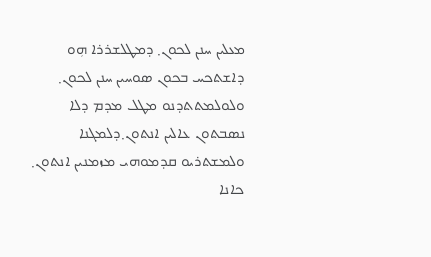ܡܥܠܝܢ ܚܢܢ ܠܟܘܢ܂ ܕܡܛܠܫܪܪܐ ܗܼܘ ܕܐܫܬܟܚ ܒܟܘܢ ܣܘܚܝܢ ܚܢܢ ܠܟܘܢ܂ ܘܠܘܠܡܬܬܕܢܘ ܡܛܠ ܡܕܡ ܕܠܐ ܢܣܒܬܘܢ ܥܐܠܝܢ ܐܢܬܘܢ܂ܕܠܡܓܢܐ ܘܠܡܫܬܪܝܘ ܩܕܡܘܗܝ ܡܙܡܢܝܢ ܐܢܬܘܢ܂ ܟܐܢܐ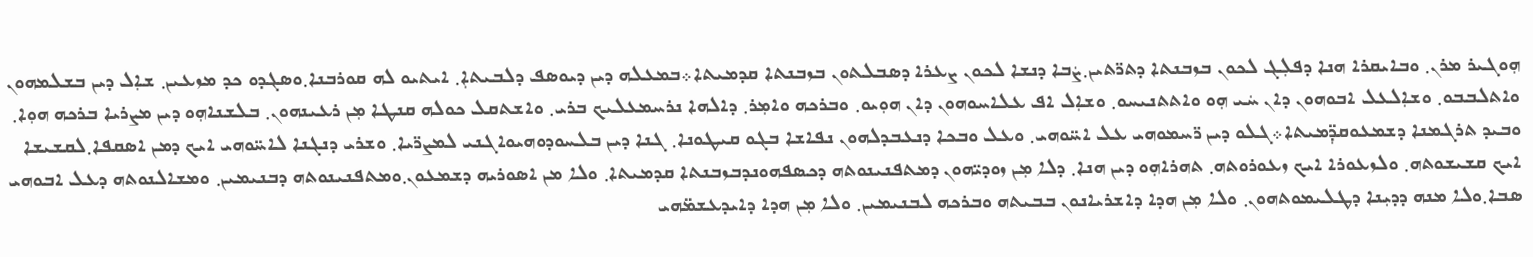ܗܼܘܓܝܪ ܡܪܢ܂ ܘܒܐܝܩܪܐ ܗܢܐ ܕܦܠܼܓ ܠܟܘܢ ܒܙܒܢܬܐ ܕܬܪ̈ܬܝܢ܂ܨܿܒܐ ܕܢܫܐ ܠܟܘܢ ܨܥܪܐ ܕܣܒܠܬܘܢ ܒܙܒܢܬܐ ܩܕܡܝܬܐ܀ܒܡܥܠܗ ܕܝܢ ܕܝܘܣܦ ܕܠܒܝܬܐܼ܂ ܐܝܬܝܘ ܠܗ ܩܘܪܒܢܐ܂ܘܣܓܕܘ ܟܕ ܡܙܥܝܢ܂ ܫܐܼܠ ܕܝܢ ܒܫܠܡܗܘܢ ܘܐܬܠܒܒܘ܂ ܘܫܐܼܠܥܠ ܐܒܘܗܘܢ ܕܐܢ ܚܿܝ ܗܼܘ ܘܐܬܬܢܝܚܘ܂ ܘܫܐܼܠ ܐܦ ܥܠܐܚܘܗܘܢ ܕܐܢ ܗܘܼܝܘ܂ ܘܒܪܟܗ ܘܐܡܼܪ܂ ܕܐܠܗܐ ܢܪܚܡܥܠܝܟ ܒܪܝ܂ ܘܐܫܬܩܠ ܟܘܠܗ ܩܢܛܐ ܡܼܢ ܪܥܝܢܗܘܢ܂ ܒܠܫܢܐܗܼܘ ܕܝܢ ܡܨܪܝܐ ܒܪܟܗ ܗܘܼܐ܂ ܘܒܝܕ ܬܪܓܡܢܐ ܕܫܡܥܘܩܕܼ̈ܡܝܬܐ܀ܓܠܘ ܕܝܢ ܪ̈ܚܡܘܗܝ ܥܠ ܐܚ̈ܘܗܝ܂ ܘܥܠ ܘܒܟܐ ܕܢܥܒܕܠܗܘܢ ܢܦܐܫܐ ܒܓܘ ܩܝܛܘܢܐ܂ ܓܢܐ ܕܝܢ ܒܠܚܘܕܘܗܝܘܐܓܢܝ ܠܡܨܪ̈ܝܐ܂ ܘܫܪܝ ܕܢܓܢܐ ܠܐܚ̈ܘܗܝ ܐܝܟ ܕܡܢ ܐܣܩܦܐ܂ܠܩܫܝܫܐ ܐܝܟ ܩܫܝܫܘܬܗ܂ ܘܠܙܥܘܪܐ ܐܝܟ ܙܥܘܪܘܬܗ܂ ܬܗܪܐܗܼܘ ܕܝܢ ܗܢܐ܂ ܕܠܐ ܡܼܢ ܙܘܕܝ̈ܗܘܢ ܕܡܬܦܢܝܢܘܬܗ ܕܟܣܦܗܘܢܕܒܙܒܢܬܐ ܩܕܡܝܬܐ܂ ܘܠܐ ܡܢ ܐܣܘܪܝܗ ܕܫܡܥܘܢ܂ܘܡܬܦܢܝܢܘܬܗ ܕܒܢܝܡܝܢ܂ ܘܡܫܐܠܢܘܬܗ ܕܥܠ ܐܒܘܗܝ ܣܒܐ܂ܘܠܐ ܡܢܗ ܕܕܝܼܢܐ ܕܛܠܝܡܘܬܗܘܢ܂ ܘܠܐ ܡܼܢ ܗܕܐ ܕܐܫܪܝܐܢܘܢ ܒܒܝܬܗ ܘܒܪܟܗ ܠܒܢܝܡܝܢ܂ ܘܠܐ ܡܼܢ ܗܕܐ ܕܐܝܕܥܫܡ̈ܗܝ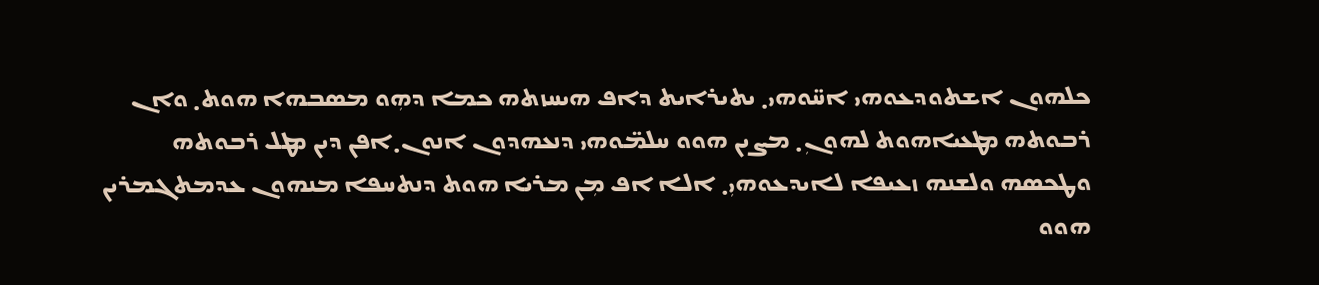ܟܠܗܘܢ ܐܫܬܘܕܥܘܗܝ ܐܚ̈ܘܗܝ܂ ܝܬܝܪܐܝܬ ܕܐܦ ܗܝܚܙܬܗ ܟܡܐ ܕܗܼܘ ܡܣܒܗܐ ܗܘܬ܂ ܘܐܢ ܪܒܘܬܗ ܡܛܥܝܐܗܘܬ ܠܗܘܢܼ܂ ܡܨܝܢ ܗܘܘ ܚܠܡ̈ܘܗܝ ܕܢܥܗܕܘܢ ܐܢܘܢ܂ܐܦܢ ܕܝܢ ܡܛܠ ܪܒܘܬܗ ܘܛܟܣܗ ܘܠܫܢܗ ܙܥܝܦܐ ܠܐܝܕܥܘܗܝܼ܂ ܐܠܐ ܐܦ ܡܼܢ ܡܪܝܐ ܗܘܬ ܕܢܬܚܦܐ ܡܢܗܘܢ ܥܕܡܬܓܡܪܝܢ ܗܘܘ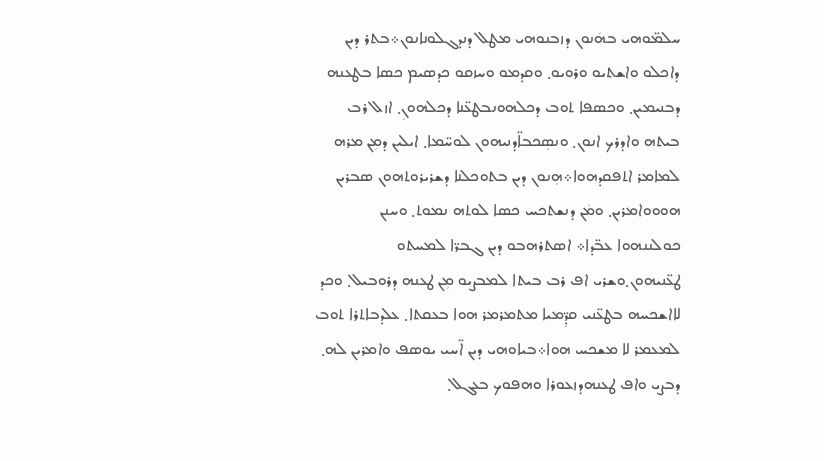ܚܠܡ̈ܘܗܝ ܒܗܿܢܘܢ ܕܙܒܢܘܗܝ ܡܛܠ ܕܢܕܓܠܘܢܐܢܘܢ܀ܒܬܪ ܕܝܢ ܕܐܟܠܘ ܘܐܫܬܝܘ ܘܪܘܝܘ܂ ܘܩܕܡܘ ܘܚܙܩܘ ܟܕܣܝܡ ܟܣܐ ܒܛܥܢܗ ܕܒܢܝܡܝܢ܂ ܘܟܣܦܐ ܬܘܒ ܕܟܠܗܘܢܒܛܥ̈ܢܐ ܕܟܠܗܘܢܼ܂ ܐܙܠ ܪܒ ܒܝܬܗ ܘܐܕܪܟ ܐܢܘܢ܂ ܘܢܣܼܟܒܐ̈ܕܢܝܗܘܢ ܠܘܚ̈ܡܐ܂ ܐܝܠܝܢ ܕܡܼܢ ܡܪܗ ܠܡܐܡܪ ܐܬܦܩܕܗܘܐ܀ܗܼܢܘܢ ܕܝܢ ܒܬܘܟܠܢܐ ܕܫܪܝܪܘܬܗܘܢ ܣܒܪܝܢ ܗܘܘܘܐܡܪܝܢ܂ ܘܡܿܢ ܕܢܫܬܟܚ ܟܣܐ ܠܘܬܗ ܢܡܘܬ܂ ܘܚܢܢ ܟܘܠܢܢܗܘܐ ܥܒ̈ܕܐ܀ ܐܣܬܪܗܒܘ ܕܝܢ ܓܒܪ̈ܐ ܠܡܚܬܘ ܛܥ̈ܢܝܗܘܢ܂ܘܫܪܝ ܐܦ ܪܒ ܒܝܬܐ ܠܡܒܨܝܘ ܡܼܢ ܛܥܢܗ ܕܪܘܒܝܠ܂ ܘܟܕ ܠܐܐܫܟܚܗ ܒܛܥ̈ܢܝ ܩܕܼ̈ܡܝܐ ܡܬܡܪܡܪ ܗܘܐ ܒܥܩܬܐ܂ ܥܠܕܒܐܬܪܐ ܬܘܒ ܠܡܥܡܪ ܠܐ ܡܫܟܚ ܗܘܐ܀ܒܝܐܘܗܝ ܕܝܢ ܐ̈ܚܝ ܝܘܣܦ ܘܐܡܪܝܢ ܠܗ܂ ܕܒܨܝ ܘܐܦ ܛܥܢܗܕܙܥܘܪܐ ܘܗܦܘܟ ܒܥܓܠ܂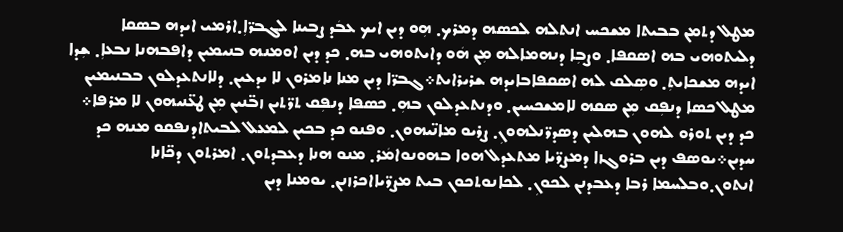ܡܛܠ ܕܬܡܢ ܒܒܝܬܐ ܡܫܟܚ ܐܢܬܠܗ ܠܟܣܗ ܕܡܪܟ܂ ܗܼܘ ܕܝܢ ܐܝܟ ܥܒܿܕ ܨܒܝܢܐ ܠܓܒܪ̈ܐܼ܂ܐܪܡܝ ܐܝܕܗ ܒܣܩܐ ܕܠܝܬܘܗܝ ܒܗ ܐܣܩܦܐ܂ ܘܨܒܼܐ ܕܢܗܡܐܠܗ ܡܼܢ ܗܿܘ ܕܐܝܬܘܗܝ ܒܗ܂ ܟܕ ܕܝܢ ܐܘܡܢܗ ܒܢܝܡܝܢ ܕܐܦܒܗܢܐ ܢܒܥܐܼ܂ ܫܼܕܐ ܐܝܕܗ ܡܫܟܐܝܬܼ܂ ܘܣܼܠܩ ܠܗ ܐܣܩܦܐܒܐܝܕܗ ܫܪܝܪܐܝܬ܀ܓܒܪ̈ܐ ܕܝܢ ܡܢܐ ܢܐܡܪܘܢ ܠܐ ܝܕܥܝܢ܂ ܕܠܐܢܬܥܕܠܘܢ ܒܒܢܝܡܝܢ ܡܛܠ ܟܣܐ ܕܢܦܼܩ ܡܼܢ ܣܩܗ ܠܐܡܫܟܚܝܢ܂ ܘܕܢܬܥܕܠܘܢ ܒܗܼ܂ ܟܣܦܐ ܕܢܦܼܩ ܬܪ̈ܬܝܢ ܙܒ̈ܢܝܢ ܡܼܢ ܛܥ̈ܢܝܗܘܢ ܠܐ ܡܪܦܐ܀ ܟܕ ܕܝܢ ܬܘܪܘ ܠܗܘܢ ܒܗܠܝܢ ܕܣܕܪ̈ܢܠܗܘܢܼ܂ ܨܪܝܘ ܡܐܢ̈ܝܗܘܢ܂ ܘܦܢܘ ܟܕ ܒܟܝܢ ܠܡܥܠ ܠܒܝܬܐܕܢܦܩܘ ܡܢܗ ܟܕ ܚܕܝܢ܀ܝܘܣܦ ܕܝܢ ܒܪܘܓܙܐ ܕܡܨܪ̈ܝܐ ܡܬܥܕܠ ܗܘܐ ܒܗܘܢܘܐܡܿܪ܂ ܡܢܘ ܗܢܐ ܕܥܒܕܬܘܢ܂ ܐܡܪܬܘܢ ܕܟ̈ܐܢܐ ܐܢܬܘܢ܂ܘܒܠܚܡܐ ܪܒܐ ܕܥܒܕܢܢ ܠܟܘܢܼ܂ ܠܟܐܢܘܬܟܘܢ ܒܝܬ ܡܨܪ̈ܝܐܐܟܪܙܢܢ܂ ܝܘܡܢܐ ܕܝܢ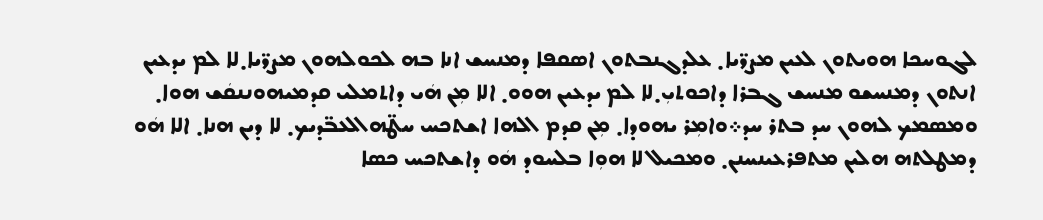ܠܓܘܚܟܐ ܗܘܝܬܘܢ ܠܥܝܢ ܡܨܪ̈ܝܐ܂ ܥܠܕܓܢܒܬܘܢ ܐܣܩܦܐ ܕܡܢܚܫ ܐܢܐ ܒܗ ܠܟܘܠܗܘܢ ܡܨܪ̈ܝܐ܂ܠܐ ܠܡ ܝܕܥܝܢ ܐܢܬܘܢ ܕܡܢܚܫܘ ܡܢܚܫ ܓܒܪܐ ܕܐܟܘܬܝܼ܂ܠܐ ܠܡ ܝܕܥܝܢ ܗܘܘ܂ ܐܠܐ ܡܼܢ ܗܿܝ ܕܐܬܡܠܝ ܩܕܡܝܗܘܢܢܩܿܫ ܗܘܐ܂ ܘܡܣܡܟ ܠܗܘܢ ܚܕ ܒܬܪ ܚܕ܀ܘܐܡܼܪ ܝܗܘܕܐ܂ ܡܼܢ ܩܕܡ ܐܠܗܐ ܐܫܬܟܚ ܚܛ̈ܗܐܠܥܒ̈ܕܝܟ܂ ܠܐ ܕܝܢ ܗܢܐ܂ ܐܠܐ ܗܿܘ ܕܡܛܠܬܗ ܗܠܝܢ ܡܬܦܪܥܝܢܚܢܢ܂ ܘܡܟܝܠ ܠܐ ܗܘܼܐ ܒܠܚܘܕ ܗܿܘ ܕܐܫܬܟܚ ܟܣܐ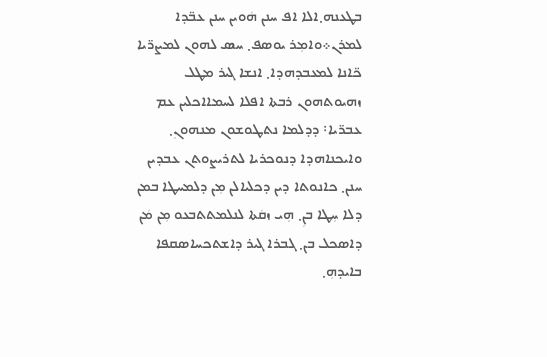ܒܛܥܢܗ܂ܐܠܐ ܐܦ ܚܢܢ ܗܿܘܝܢ ܚܢܢ ܥܒ̈ܕܐ ܠܡܪܢ܀ܘܐܡܼܪ ܝܘܣܦ܂ ܚܣ ܠܗܘܢ ܠܡܨܪ̈ܝܐ ܟ̈ܐܢܐ ܠܡܥܒܕܗܕܐ܂ ܐܢܫܐ ܓܝܪ ܡܛܠ ܙܗܝܘܬܗܘܢ ܪܒܬܐ ܐܦܠܐ ܠܚܡܐܐܟܠܝܢ ܥܡ ܥܒܪ̈ܝܐ܃ ܕܕܠܡܐ ܢܬܛܘܫܘܢ ܡܢܗܘܢܼ܂ ܘܐܝܟܢܐܗܕܐ ܕܢܘܟܪܝܐ ܠܬܪܝܨܘܬܢ ܥܒܕܝܢ ܚܢܢ܂ ܟܐܢܘܬܐ ܕܝܢ ܕܟܠܝܐܠܢ ܡܼܢ ܕܠܡܚܛܐ ܒܡܢ ܕܠܐ ܚܼܛܐ ܒܢܼ܂ ܗܼܝ ܙܩܿܬܐ ܠܢܠܡܬܬܒܥܘ ܡܼܢ ܡܿܢ ܕܐܣܟܠ ܒܢ܂ ܓܒܪܐ ܓܝܪ ܕܐܫܬܟܚܐܣܩܦܐ ܒܐܝܕܗܼ܂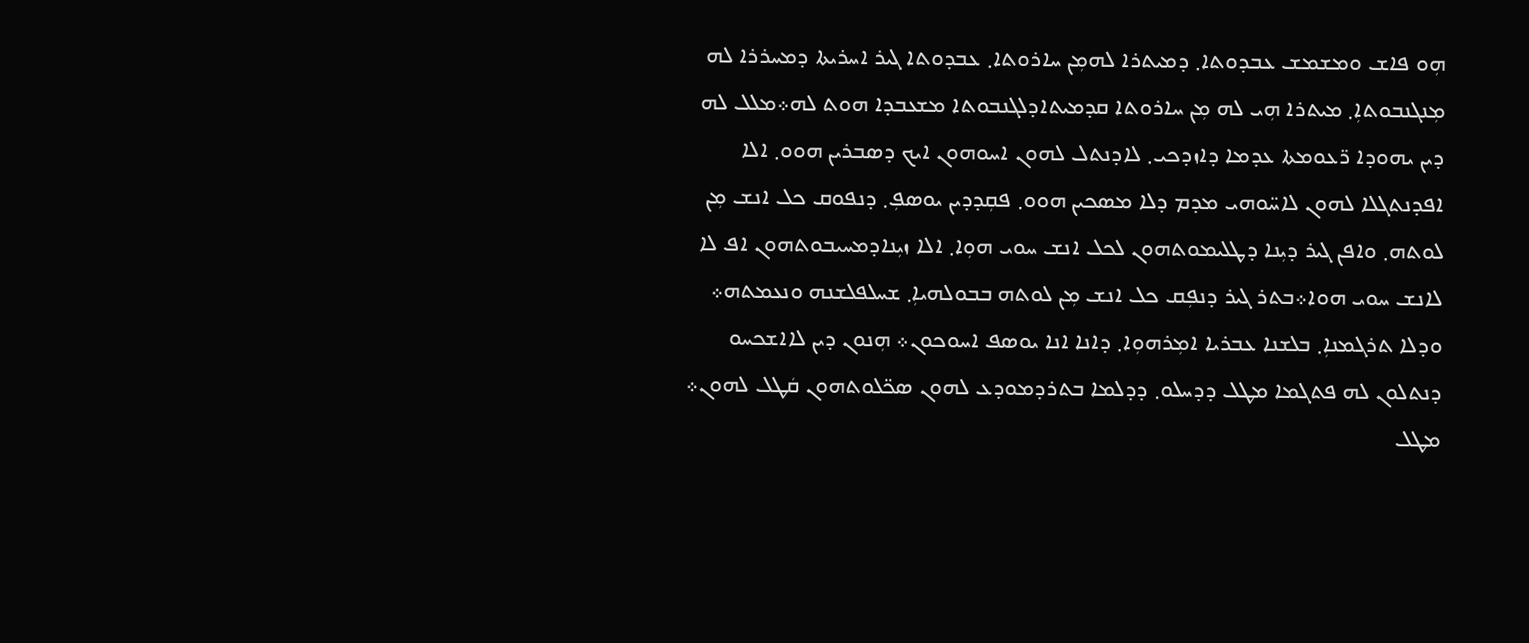ܗܼܘ ܦܐܫ ܘܡܫܡܫ ܥܒܕܘܬܐ܂ ܕܡܝܬܪܐ ܠܗܡܼܢ ܚܐܪܘܬܐ܂ ܥܒܕܘܬܐ ܓܝܪ ܐܚܪܝܬܐ ܕܡܚܪܪܐ ܠܗ ܡܼܢܓܢܒܘܬܐܼ܂ ܡܝܬܪܐ ܗܼܝ ܠܗ ܡܼܢ ܚܐܪܘܬܐ ܩܕܡܝܬܐܕܠܓܢܒܘܬܐ ܡܫܥܒܕܐ ܗܘܬ ܠܗ܀ܡܠܠ ܠܗ ܕܝܢ ܝܗܘܕܐ ܪ̈ܥܘܡܬܐ ܥܕܡܐ ܕܐܙܕܟܝ܂ ܠܐܕܢܬܠ ܠܗܘܢ ܐܚܘܗܘܢ ܐܝܟ ܕܣܒܪܝܢ ܗܘܘ܂ ܐܠܐ ܐܦܕܢܬܓܠܐ ܠܗܘܢ ܠܐܚ̈ܘܗܝ ܡܕܡ ܕܠܐ ܡܣܟܝܢ ܗܘܘ܂ ܦܩܼܕܕܝܢ ܝܘܣܦܼ܂ ܕܢܦܘܩ ܟܠ ܐܢܫ ܡܼܢ ܠܘܬܗ܂ ܘܐܦܢ ܓܝܪ ܕܝܼܢܐ ܕܛܠܝܡܘܬܗܘܢ ܠܟܠ ܐܢܫ ܚܘܝ ܗܘܼܐ܂ ܐܠܐ ܙܝܼܢܐܕܡܚܝܒܘܬܗܘܢ ܐܦ ܠܐ ܠܐܢܫ ܚܘܝ ܗܘܐ܀ܒܬܪ ܓܝܪ ܕܢܦܼܩ ܟܠ ܐܢܫ ܡܼܢ ܠܘܬܗ ܒܒܘܠܗܝܐܼ܂ ܫܚܠܦܠܫܢܗ ܘܢܥܡܬܗ܀ ܘܕܠܐ ܬܪܓܡܢܐܼ܂ ܒܠܫܢܐ ܥܒܪܝܐ ܐܡܼܪܗܘܼܐ܂ ܕܐܢܐ ܐܢܐ ܝܘܣܦ ܐܚܘܟܘܢ܀ ܗܼܢܘܢ ܕܝܢ ܠܐܐܫܟܚܘ ܕܢܬܠܘܢ ܠܗ ܦܬܓܡܐ ܡܛܠ ܕܕܚܠܘ܂ ܕܕܠܡܐ ܒܬܪܕܡܘܕܥ ܠܗܘܢ ܣܟ̈ܠܘܬܗܘܢ ܩܿܛܠ ܠܗܘܢ܀ ܡܛܠ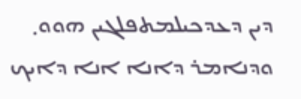ܕܝܢ ܕܥܕܟܝܠܡܬܦܠܓܝܢ ܗܘܘ܂ ܘܕܢܐܡܪ ܕܐܢܐ ܐܢܐ ܕܐܝܟ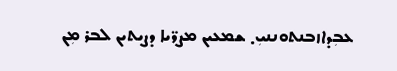ܥܒܼܕܐܙܒܢܬܘܢܢܝܼ܂ ܫܡܥܝܢ ܡܨܪ̈ܝܐ ܕܨܝܬܝܢ ܠܒܪ ܡܼܢ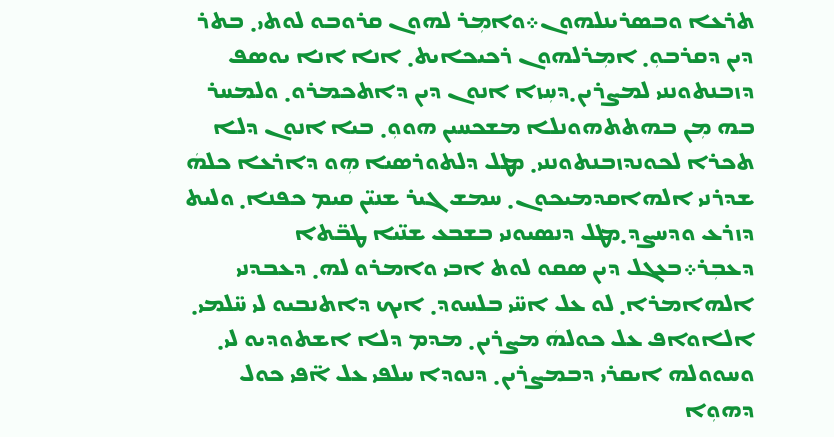ܬܪܥܐ ܘܒܣܪܝܢܠܗܘܢ܀ܘܐܡܼܪ ܠܗܘܢ ܩܪܘܒܘ ܠܘܬܝ܂ ܒܬܪ ܕܝܢ ܕܩܪܒܘܼ܂ ܐܡܼܪܠܗܘܢ ܪܟܝܟܐܝܬ܂ ܐܢܐ ܐܢܐ ܝܘܣܦ ܕܙܒܢܬܘܢܢܝ ܠܡܨܪܝܢ܂ܕܚܼܙܐ ܐܢܘܢ ܕܝܢ ܕܐܬܟܡܪܘ܂ ܘܠܡܚܪ ܒܗ ܡܼܢ ܒܗܬܬܗܘܢܠܐ ܡܫܟܚܝܢ ܗܘܘܼ܂ ܒܝܐ ܐܢܘܢ ܕܠܐ ܬܟܪܐ ܠܟܘܢܕܙܒܢܬܘܢܢܝ܂ ܡܛܠ ܕܠܬܘܪܣܝܐ ܗܼܘ ܕܐܪܥܐ ܟܠܗܿ ܫܕܪܢܝ ܐܠܗܐܩܕܡܝܟܘܢ܂ ܚܡܫ ܓܝܪ ܫܢܝ̈ܢ ܩܝܡ ܟܦܢܐ܂ ܘܠܝܬ ܕܙܪܥ ܘܕܚܨܕ܂ܡܛܠ ܕܢܣܝܘܢܝ ܒܫܒܥ ܫܢ̈ܝܐ ܛܒ̈ܬܐ ܕܥܒܼܪ܀ܒܥܓܠ ܕܝܢ ܣܩܘ ܠܘܬ ܐܒܝ ܘܐܡܪܘ ܠܗ܂ ܕܥܒܕܢܝ ܐܠܗܐܡܪܐ܂ ܠܘ ܥܠ ܐܚ̈ܝ ܒܠܚܘܕ܂ ܐܝܟ ܕܐܬܢܒܝܘ ܠܝ ܚ̈ܠܡܝ܂ ܐܠܐܘܐܦ ܥܠ ܟܘܠܗܿ ܡܨܪܝܢ܂ ܡܕܡ ܕܠܐ ܐܫܬܘܕܝܘ ܠܝ܂ ܘܚܘܘܠܗ ܐܝܩܪܝ ܕܒܡܨܪܝܢ܂ ܕܢܘܕܐ ܚܠܦܝ ܥܠ ܐ̈ܦܝ ܟܘܠ ܕܗܘܼܐ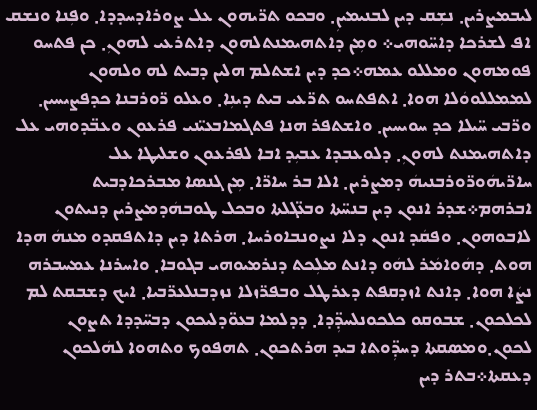ܠܝܒܡܨܪܝܢ܂ ܢܫܼܩ ܕܝܢ ܠܒܢܝܡܝܢܼ܂ ܘܒܟܘ ܬܪ̈ܝܗܘܢ ܥܠ ܨܘܪܐܕܚܕܕܐ܂ ܘܦܼܢܐ ܘܢܫܩ ܐܦ ܠܫܪܟܐ ܕܐܚ̈ܘܗܝ܀ ܘܡܼܢ ܕܐܬܗܝܡܢܬܠܗܘܢ ܕܐܬܪܥܝ ܠܗܘܢܼ܂ ܟܢ ܦܬܚܘ ܦܘܡܗܘܢ ܘܡܠܠܘ ܥܡܗ܀ܟܕ ܕܝܢ ܐܫܬܠܡ ܗܠܝܢ ܕܒܝܬ ܠܗ ܘܠܗܘܢ ܠܡܡܠܠܘܘܿܠܐ ܗܘܐ܂ ܐܬܦܬܚܘ ܬܪ̈ܥܝ ܒܝܬ ܕܝܢܼܐ܂ ܘܥܠܘ ܪ̈ܘܪܒܢܐ ܟܕܦܨܝܚܝܢ܂ ܘܪ̈ܒܝ ܚ̈ܝܠܐ ܟܕ ܚܘܝܚܝܢ܂ ܘܐܫܬܦܪ ܗܢܐ ܦܬܓܡܐܒܥܝ̈ܢܝ ܦܪܥܘܢ ܘܥܒ̈ܕܘܗܝ ܥܠ ܕܐܬܗܝܡܢܬ ܠܗܘܢܼ܂ ܕܠܘܥܒܕܐ ܥܒܝܼܕ ܐܒܐ ܠܦܪܥܘܢ ܘܫܠܝܛܐ ܥܠ ܚܐܪ̈ܝܗܿܘܪ̈ܘܪܒܢܝܗܿ ܕܡܨܪܝܢ܂ ܐܠܐ ܒܪ ܚܐܪ̈ܐ܂ ܡܼܢ ܓܢܣܐ ܡܒܪܟܐܕܒܝܬ ܐܒܪܗܡ܀ܫܕܪ ܐܢܘܢ ܕܝܢ ܒܢܚ̈ܬܐ ܘܒܥ̈ܓܠܬܐ ܘܒܟܠ ܛܘܒܗܿܕܡܨܪܝܢ ܕܢܝܬܘܢ ܠܐܒܘܗܘܢ܂ ܘܦܩܿܕ ܐܢܘܢ ܕܠܐ ܢܨܘܢܒܐܘܪܚܐ܂ ܗܪܬܐ ܕܝܢ ܕܐܬܦܩܕܘ ܡܢܗܿ ܗܕܐ ܗܘܬ܂ ܕܗܿܘܐܡܿܪ ܠܗܿܘ ܕܐܢܬ ܡܠܼܟܬ ܕܢܪܡܝܘܗܝ ܒܓܘܒܐ܂ ܘܐܚܪܢܐ ܥܡܚܒܪܗ ܢܨܿܐ ܗܘܐ܂ ܕܐܢܬ ܐܙܕܩܦܬ ܕܥܪܛܠ ܘܒܦܪ̈ܙܠܐ ܢܙܕܒܢܠܥܪ̈ܒܝܐ܂ ܐܝܟ ܕܫܒܩܬ ܠܡ ܠܟܠܟܘܢ܂ ܫܒܘܩܘ ܟܠܟܘܢܠܚܕܼ̈ܕܐ܂ ܕܕܠܡܐ ܒܥܘ̈ܕܠܝܟܘܢ ܕܒܚ̈ܕܕܐ ܬܨܘܢ ܠܟܘܢ܂ܘܡܣܩܬܐ ܕܚܕܼ̈ܘܬܐ ܒܝܕ ܗܪܬܟܘܢ܂ ܬܗܦܘܟ ܘܬܗܘܐ ܠܗܿܠܟܘܢ ܕܥܩܬܐ܀ܒܬܪ ܕܝܢ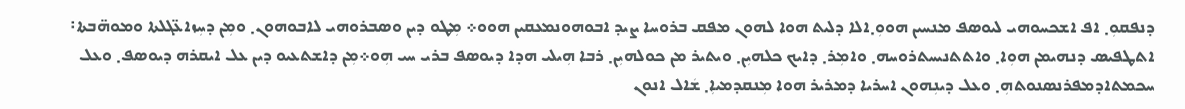ܕܢܦܩܘܼ܂ ܐܦ ܐܫܟܚܘܗܝ ܠܝܘܣܦ ܡܢܚܝܢ ܗܘܘܼ܂ܐܠܐ ܕܠܝܬ ܗܘܐ ܠܗܘܢ ܡܦܩ ܒܪܘܚܐ ܨܝܕ ܐܒܘܗܘܢܡܥܩܝܢ ܗܘܘ܀ ܡܼܛܘ ܕܝܢ ܘܣܒܪܘܗܝ ܠܐܒܘܗܘܢ܂ ܘܡܼܢ ܕܚܼܙܐܥ̈ܓܠܬܐ ܘܡܘܗ̈ܒܬܐ܃ ܐܬܛܦܝܣ ܕܢܗܝܡܢ ܗܘܼܐ܂ ܘܐܬܬܢܝܚܬܪܘܚܗ܂ ܘܐܡܼܪ܂ ܕܐܝܟ ܟܠܗܝܼܢ܂ ܘܝܬܝܪ ܡܢ ܟܘܠܗܝܼܢ܂ ܪܒܐ ܗܼܝܠܝ ܗܕܐ ܕܝܘܣܦ ܒܪܝ ܚܝ ܗܼܘ܀ܡܼܢ ܕܐܫܬܥܝܘ ܕܝܢ ܥܠ ܐܝܩܪܗ ܕܝܘܣܦ܂ ܘܥܠ ܚܟܡܬܐܕܡܦܪܢܣܢܘܬܗܼ܂ ܘܥܠ ܕܝܢܼܗܘܢ ܐܚܪܝܐ ܕܡܪܝܪ ܗܘܐ ܡܼܢܩܕܡܝܐܼ܂ ܫܿܐܠ ܐܢܘܢ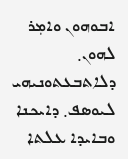ܐܒܘܗܘܢ ܘܐܡܼܪ ܠܗܘܢ܂ ܕܠܐܬܒܥܬܘܢܝܗܝ ܠܝܘܣܦ܂ ܕܐܝܟܢܐ ܘܒܐܝܕܐ ܥܠܬܐ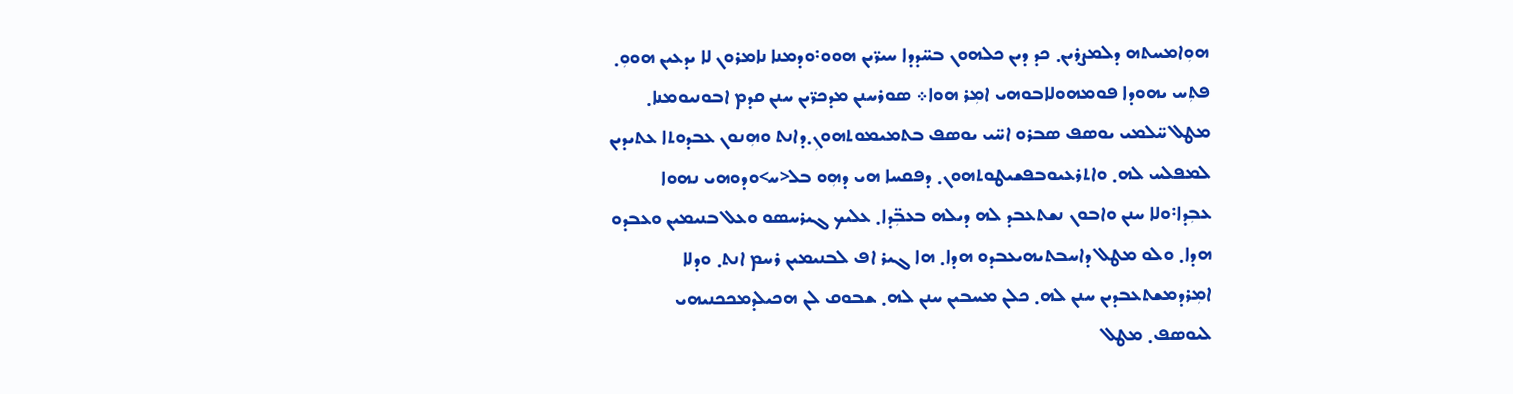ܗܘܼܐܡܚܬܗ ܕܠܡܨܪܝܢ܂ ܟܕ ܕܝܢ ܟܠܗܘܢ ܒܚ̈ܕܕܐ ܚܝܪ̈ܝܢ ܗܘܘ܃ܘܕܡܢܐ ܢܐܡܪܘܢ ܠܐ ܝܕܥܝܢ ܗܘܘܼ܂ ܦܬܼܚ ܝܗܘܕܐ ܦܘܡܗܘܠܐܒܘܗܝ ܐܡܼܪ ܗܘܐ܀ ܣܘܪܚܢܢ ܡܕܟܪ̈ܝܢ ܚܢܢ ܩܕܡ ܐܒܘܢܝܘܡܢܐ܂ ܡܛܠ ܚ̈ܠܡܝ ܝܘܣܦ ܣܒܪܘ ܐܚ̈ܝ ܝܘܣܦ ܒܬܡܝܡܘܬܗܘܢܼ܂ܕܐܢܬ ܘܗܼܢܘܢ ܥܒܕܘܬܐ ܥܬܝܕܝܢ ܠܡܦܠܚ ܠܗ܂ ܘܐܬܪܥܝܘܒܦܫܝܛܘܬܗܘܢ܂ ܕܦܩܚܐ ܗܝ ܕܗܼܘ ܒܠ‍<ܚ‍>ܘܕܘܗܝ ܢܗܘܐ ܥܒܼܕܐ܃ܘܠܐ ܚܢܢ ܘܐܒܘܢ ܢܫܬܥܒܕ ܠܗ ܕܝܠܗ ܒܥܒܼ̈ܕܐ܂ ܥܠܝܟ ܓܝܪܚܣܘ ܘܥܠ ܒܢܝܡܝܢ ܘܥܒܕܘ ܗܕܐ܂ ܘܠܘ ܡܛܠ ܕܐܚܒܬܝܗܝܥܒܕܘ ܗܕܐ܂ ܗܐ ܓܝܪ ܐܦ ܠܒܢܝܡܝܢ ܪܚܡ ܐܢܬ܂ ܘܕܠܐ ܐܡܼܪܕܡܫܬܥܒܕܝܢ ܚܢܢ ܠܗ܂ ܟܠܢ ܡܚܒܝܢ ܚܢܢ ܠܗ܂ ܫܒܘܩ ܠܢ ܗܟܝܠܕܡܟܟܢܝܗܝ ܠܝܘܣܦ܂ ܡܛܠ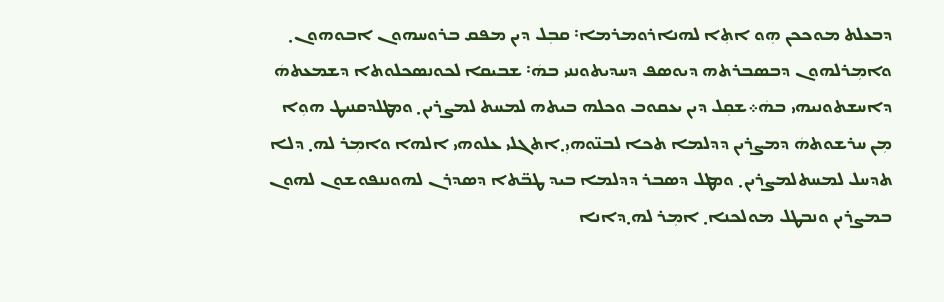ܕܒܥܠܬ ܡܘܟܟܢ ܗܼܘ ܐܬܼܐ ܠܗܢܐܪܘܡܪܡܐ܃ ܩܒܼܠ ܕܝܢ ܡܦܩ ܒܪܘܚܗܘܢ ܐܒܘܗܘܢ܂ ܘܐܡܼܪܠܗܘܢ ܕܒܣܒܪܬܗ ܕܝܘܣܦ ܕܚܕܝܬܘܢܢܝ ܒܗܿ܃ ܫܒܝܩܐ ܠܟܘܢܣܟܠܘܬܐ ܕܫܡܥܬܗܿ ܕܐܚܫܬܘܢܝܗܝ ܒܗܿ܀ܫܩܼܠ ܕܝܢ ܝܥܩܘܒ ܘܟܠܗ ܒܝܬܗ ܠܡܚܬ ܠܡܨܪܝܢ܂ ܘܡܛܠܕܩܢܝܛ ܗܘܼܐ ܡܼܢ ܚܪܫܘܬܗܿ ܕܡܨܪܝܢ ܕܕܠܡܐ ܬܟܐ ܠܒܢ̈ܘܗܝܼ܂ܐܬܓܠܝ ܥܠܘܗܝ ܐܠܗܐ ܘܐܡܼܪ ܠܗ܂ ܕܠܐ ܬܕܚܠ ܠܡܚܬܠܡܨܪܝܢ܂ ܘܡܛܠ ܕܣܒܪ ܕܕܠܡܐ ܒܝܕ ܛܒ̈ܬܐ ܕܣܕܪܢ ܠܗܘܢܢܦܘܫܘܢ ܠܗܘܢ ܒܡܨܪܝܢ ܘܢܒܛܠ ܡܘܠܟܢܐ܂ ܐܡܼܪ ܠܗ܂ܕܐܢܐ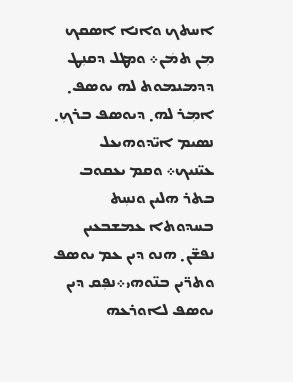ܐܚܬܟ ܘܐܢܐ ܐܣܩܟ ܡܼܢ ܬܡܿܢ܀ ܘܡܛܠ ܕܩܢܼܛ ܕܕܡܢܡܘܬ ܠܗ ܝܘܣܦ܂ ܐܡܼܪ ܠܗ܂ ܕܝܘܣܦ ܒܪܟܼ܂ ܢܣܝܡ ܐܝ̈ܕܘܗܝܥܠ ܥܝ̈ܢܝܟ܀ ܘܩܡ ܝܥܩܘܒ ܒܬܪ ܗܠܝܢ ܘܢܚܼܬ ܒܚܕܘܬܐ ܥܡܫܒܥܝܢ ܢܦܫ̈ܢ܂ ܗܢܘ ܕܝܢ ܥܡ ܝܘܣܦ ܘܬܪ̈ܝܢ ܒܢ̈ܘܗܝ܀ܢܦܼܩ ܕܝܢ ܝܘܣܦ ܠܐܘܪܥܗ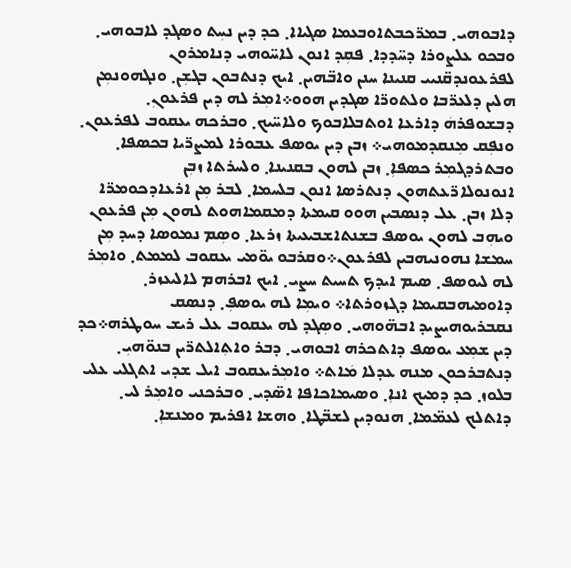ܕܐܒܘܗܝ܂ ܒܡܪ̈ܟܒܬܐܘܒܥܡܐ ܣܓܝܐܐ܂ ܟܕ ܕܝܢ ܢܚܼܬ ܘܣܓܕ ܠܐܒܘܗܝ܂ ܘܒܟܘ ܥܠܨܘܪܐ ܕܚ̈ܕܕܐ܂ ܦܩܼܕ ܐܢܘܢ ܠܐܚ̈ܘܗܝ ܕܢܐܡܪܘܢ ܠܦܪܥܘܢܕܩ̈ܢܝܝ ܩܢܝܢܐ ܚܢܢ ܘܐܒ̈ܗܝܢ܂ ܐܝܟ ܕܢܬܒܘܢ ܒܓܫܼܢ܂ ܘܢܓܗܘܢܡܼܢ ܗܠܝܢ ܕܠܥܪ̈ܒܐ ܘܠܬܘܪ̈ܐ ܣܓܕܝܢ ܗܘܘ܀ܐܡܼܪ ܠܗ ܕܝܢ ܦܪܥܘܢܼ܂ ܕܒܫܘܦܪܗܿ ܕܐܪܥܐ ܐܘܬܒܠܐܒܘܟ ܘܠܐܚ̈ܝܟ܂ ܘܒܪܟܗ ܝܥܩܘܒ ܠܦܪܥܘܢ܂ ܘܢܦܼܩ ܡܼܢܩܕܡܘܗܝ܀ ܙܒܢ ܕܝܢ ܝܘܣܦ ܥܒܘܪܐ ܠܡܨܪ̈ܝܐ ܒܟܣܦܐ܂ ܘܒܬܪܕܓܡܼܪ ܟܣܦܐܼ܂ ܙܒܢ ܠܗܘܢ ܒܩܢܝܢܐ܂ ܘܠܚܪܬܐ ܙܒܼܢ ܐܢܘܢܘܠܐܪ̈ܥܬܗܘܢ ܕܢܬܪܣܐ ܐܢܘܢ ܒܠܚܡܐ܂ ܠܒܪ ܡܼܢ ܐܪܥܐܕܟܘܡܪ̈ܐ ܕܠܐ ܙܒܢ܂ ܥܠ ܕܢܣܒܝܢ ܗܘܘ ܩܝܡܬܐ ܕܡܩܡܐܗܘܬ ܠܗܘܢ ܡܼܢ ܦܪܥܘܢ ܘܝܗܼܒ ܠܗܘܢ ܝܘܣܦ ܒܫܢܬܐܫܒܝܥܝܬܐ ܙܪܥܐ܂ ܘܣܼܡ ܢܡܘܣܐ ܕܚܕ ܡܼܢ ܚܡܫܐ ܢܗܘܢܝܗܒܝܢ ܠܦܪܥܘܢ܀ܘܩܪܒܘ ܝܘ̈ܡܝ ܝܥܩܘܒ ܠܡܡܬ܂ ܘܐܡܼܪ ܠܗ ܠܝܘܣܦ܂ ܣܝܡ ܐܝܕܟ ܬܚܝܬ ܚܨܝ܂ ܐܝܟ ܐܒܪܗܡ ܠܐܠܝܥܙܪ܂ ܕܐܘܡܝܗܒܩܝܡܐ ܕܓܙܘܪܬܐ܀ ܘܝܡܼܐ ܠܗ ܝܘܣܦܼ܂ ܕܢܣܩ ܢܩܒܪܝܘܗܝܨܝܕ ܐܒܗ̈ܘܗܝ܂ ܘܣܼܓܕ ܠܗ ܝܥܩܘܒ ܥܠ ܪܝܫ ܚܘܛܪܗ܀ܟܕ ܕܝܢ ܫܡܼܥ ܝܘܣܦ ܕܐܬܟܪܗ ܐܒܘܗܝ܂ ܕܒܪ ܘܐܬܼܐܠܬܪ̈ܝܢ ܒܢܘ̈ܗܝܼ܂ ܕܢܬܒܪܟܘܢ ܡܢܗ ܥܕܠܐ ܡܿܐܬ܀ ܘܐܡܼܪܝܥܩܘܒ ܐܝܠ ܫܕܝ ܐܬܓܠܝ ܥܠܝ ܒܠܘܙ܂ ܟܕ ܕܡܝܟ ܐܢܐܼ܂ ܘܣܝܡܐܟܐܦܐ ܐܣ̈ܕܝ܂ ܘܒܪܟܢܝ ܘܐܡܼܪ ܠܝ܂ ܕܐܬܠܟ ܠܥܡ̈ܡܐ܂ ܗܢܘܕܝܢ ܠܫܒ̈ܛܐ܂ ܘܗܫܐ ܐܦܪܝܡ ܘܡܢܫܐܼ܂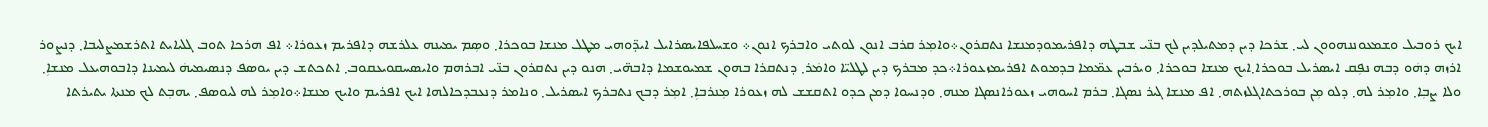ܐܝܟ ܪܘܒܝܠ ܘܫܡܥܘܢܢܗܘܘܢ ܠܝ܂ ܫܪܟܐ ܕܝܢ ܕܡܬܝܠܕܝܢ ܠܟ ܒܢ̈ܝ ܫܒܛܗ ܕܐܦܪܝܡܘܕܡܢܫܐ ܢܬܩܪܘܢ܀ܘܐܡܼܪ ܩܪܒ ܐܢܘܢ ܠܘܬܝ ܘܐܒܪܟ ܐܢܘܢ܀ ܘܫܚܠܦܐܝܣܪܐܝܠ ܐܝܕ̈ܘܗܝ ܡܛܠ ܡܢܫܐ ܒܘܟܪܐ܂ ܘܣܼܡ ܝܡܝܢܗ ܥܠܪܫܗ ܕܐܦܪܝܡ ܙܥܘܪܐ܀ ܐܦ ܗܪܟܐ ܬܘܒ ܓܠܝܐܝܬ ܐܬܪܫܡܨܠܝܒܐ܂ ܕܢܨܘܪ ܐܪܙܗ ܕܗܿܘ ܕܒܗ ܢܦܼܩ ܐܝܣܪܝܠ ܒܘܟܪܐ܂ܐܝܟ ܡܢܫܐ ܒܘܟܪܐ܂ ܘܝܪܒܝܢ ܥܡ̈ܡܐ ܒܕܡܘܬ ܐܦܪܝܡܙܥܘܪܐ܀ܟܕ ܡܒܪܟ ܕܝܢ ܠܛܠܝ̈ܐ ܘܐܡܿܪ܂ ܕܢܬܩܪܐ ܒܗܘܢ ܫܡܝܘܫܡܐ ܕܐܒܗ̈ܝ܂ ܗܢܘ ܕܝܢ ܢܬܩܪܘܢ ܒܢ̈ܝ ܐܒܪܗܡ ܘܐܝܣܚܩܘܝܥܩܘܒ܂ ܐܬܟܬܫ ܕܝܢ ܝܘܣܦ ܕܢܣܝܡܝܗܿ ܠܝܡܝܢܐ ܕܐܒܘܗܝܥܠ ܡܢܫܐܼ܂ ܘܠܐ ܨܒܼܐ܂ ܘܐܡܼܪ ܠܗ܂ ܕܠܘ ܡܼܢ ܒܘܪܟܬܐܓܠܙܬܗ܂ ܐܦ ܡܢܫܐ ܓܝܪ ܢܣܓܐ܂ ܒܪܡ ܐܚܘܗܝ ܙܥܘܪܐܢܣܓܐ ܡܢܗ܂ ܘܕܢܚܘܐ ܕܡܢ ܟܕܘ ܐܬܩܫܫ ܠܗ ܙܥܘܪܐ ܡܼܢܪܒܐܼ܂ ܐܡܼܪ ܕܒܟ ܢܬܒܪܟ ܐܝܣܪܝܠ܂ ܘܢܐܡܪ ܕܢܥܒܕܟܐܠܗܐ ܐܝܟ ܐܦܪܝܡ ܘܐܝܟ ܡܢܫܐ܀ܘܐܡܼܪ ܠܗ ܠܝܘܣܦ܂ ܝܗܒܼܬ ܠܟ ܡܢܬܐ ܝܬܝܪܬܐ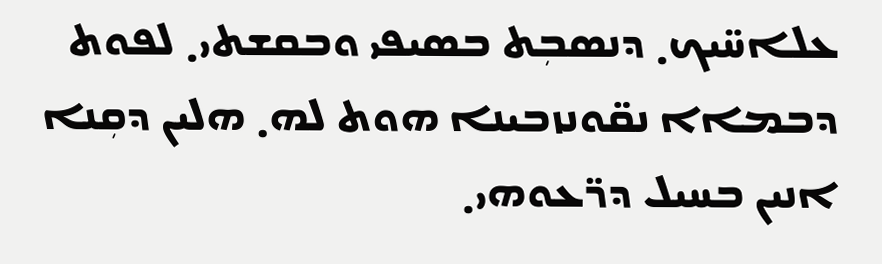ܥܠܐܚ̈ܝܟ܂ ܕܢܣܒܼܬ ܒܣܝܦܝ ܘܒܩܫܬܝ܂ ܠܦܘܬ ܕܒܡܐܐ ܢܩ̈ܘܢܙܒܝܢܐ ܗܘܬ ܠܗ܂ ܗܠܝܢ ܕܩܼܢܐ ܐܢܝܢ ܒܚܝܠ ܕܪ̈ܥܘܗܝ܂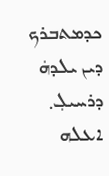ܟܕܡܬܒܪܟ ܕܝܢ ܝܠܕܗܿ ܕܪܚܝܠܼ܂ ܐܥܠܗ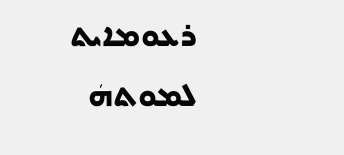ܪܥܘܡܐܝܬ ܠܡܘܬܗܿ